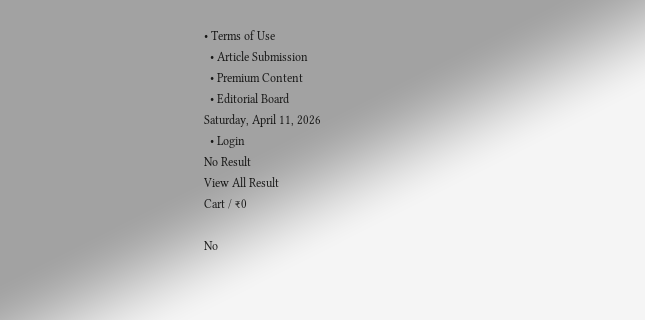• Terms of Use
  • Article Submission
  • Premium Content
  • Editorial Board
Saturday, April 11, 2026
  • Login
No Result
View All Result
Cart / ₹0

No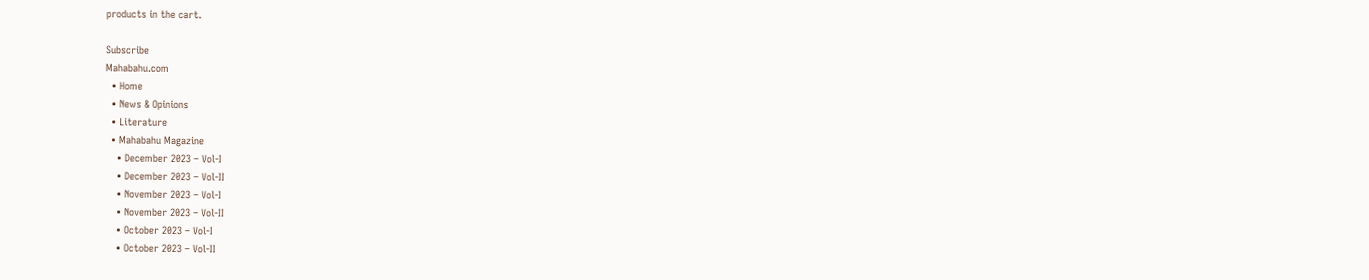products in the cart.

Subscribe
Mahabahu.com
  • Home
  • News & Opinions
  • Literature
  • Mahabahu Magazine
    • December 2023 – Vol-I
    • December 2023 – Vol-II
    • November 2023 – Vol-I
    • November 2023 – Vol-II
    • October 2023 – Vol-I
    • October 2023 – Vol-II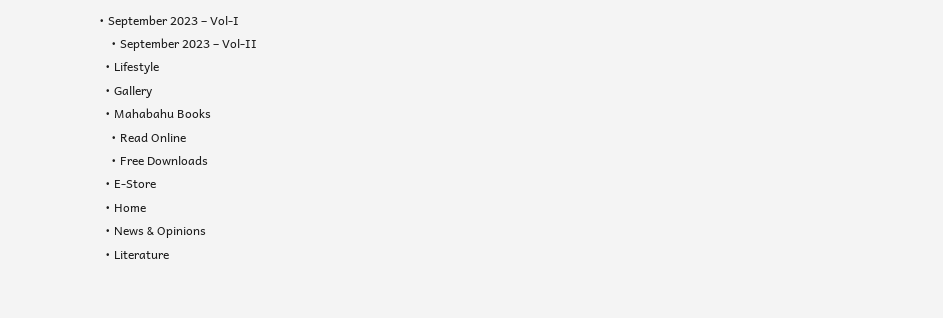• September 2023 – Vol-I
    • September 2023 – Vol-II
  • Lifestyle
  • Gallery
  • Mahabahu Books
    • Read Online
    • Free Downloads
  • E-Store
  • Home
  • News & Opinions
  • Literature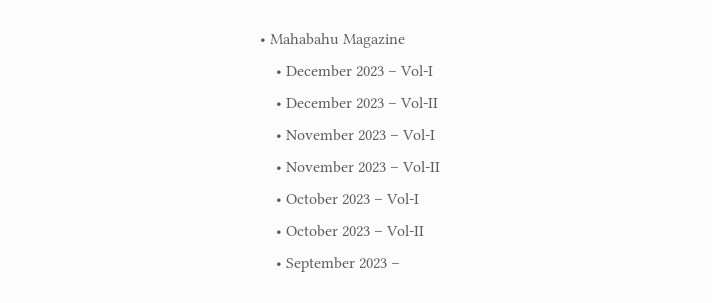• Mahabahu Magazine
    • December 2023 – Vol-I
    • December 2023 – Vol-II
    • November 2023 – Vol-I
    • November 2023 – Vol-II
    • October 2023 – Vol-I
    • October 2023 – Vol-II
    • September 2023 –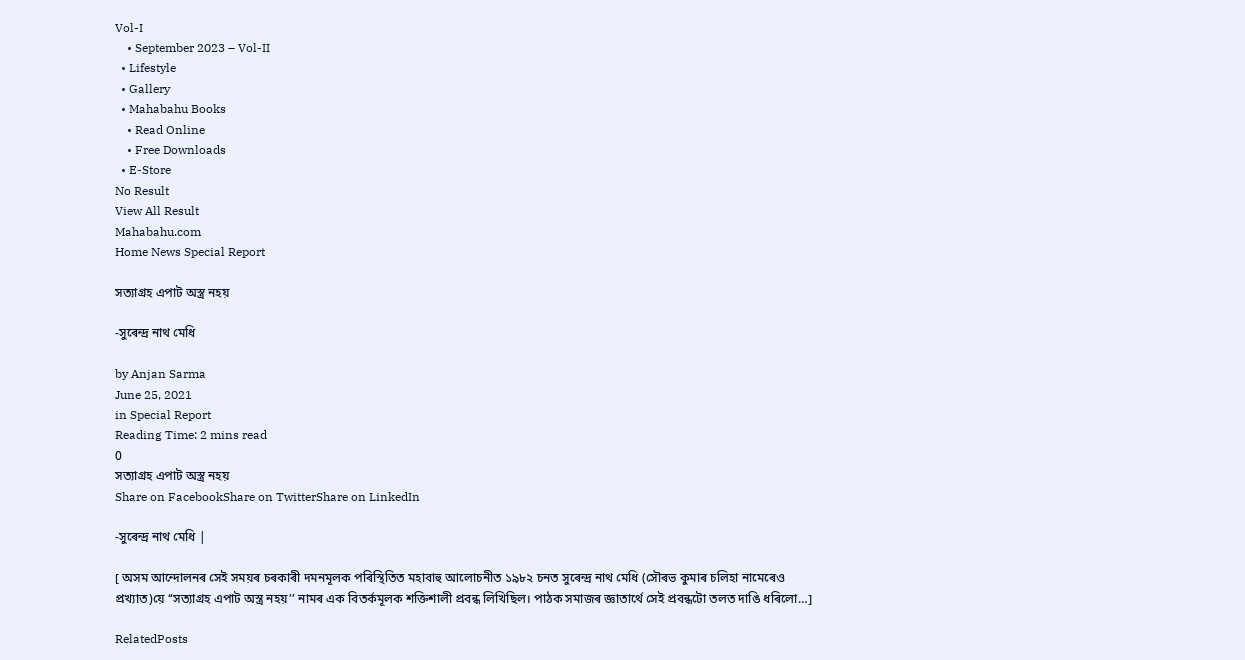Vol-I
    • September 2023 – Vol-II
  • Lifestyle
  • Gallery
  • Mahabahu Books
    • Read Online
    • Free Downloads
  • E-Store
No Result
View All Result
Mahabahu.com
Home News Special Report

সত্যাগ্ৰহ এপাট অস্ত্ৰ নহয়

-সুৰেন্দ্ৰ নাথ মেধি

by Anjan Sarma
June 25, 2021
in Special Report
Reading Time: 2 mins read
0
সত্যাগ্ৰহ এপাট অস্ত্ৰ নহয়
Share on FacebookShare on TwitterShare on LinkedIn

-সুৰেন্দ্ৰ নাথ মেধি |

[ অসম আন্দোলনৰ সেই সময়ৰ চৰকাৰী দমনমূলক পৰিস্থিতিত মহাবাহু আলোচনীত ১৯৮২ চনত সুৰেন্দ্ৰ নাথ মেধি (সৌৰভ কুমাৰ চলিহা নামেৰেও প্ৰখ্যাত)য়ে ‍‘‘সত্যাগ্ৰহ এপাট অস্ত্ৰ নহয়’’ নামৰ এক বিতৰ্কমূলক শক্তিশালী প্ৰবন্ধ লিখিছিল। পাঠক সমাজৰ জ্ঞাতাৰ্থে সেই প্ৰবন্ধটো তলত দাঙি ধৰিলো…]

RelatedPosts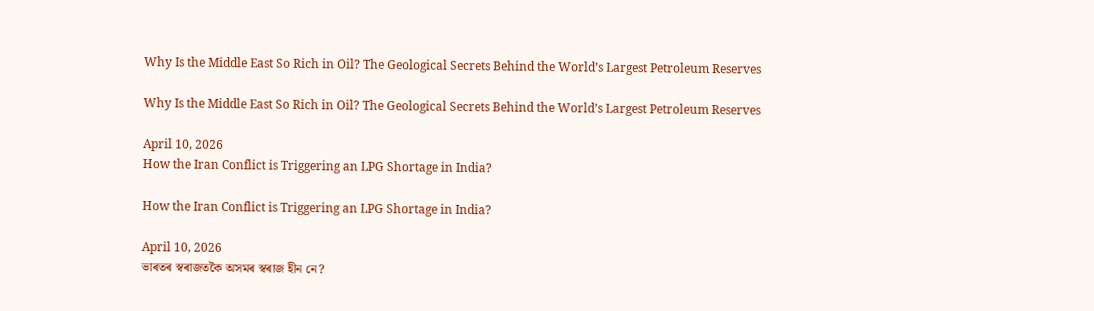Why Is the Middle East So Rich in Oil? The Geological Secrets Behind the World’s Largest Petroleum Reserves

Why Is the Middle East So Rich in Oil? The Geological Secrets Behind the World’s Largest Petroleum Reserves

April 10, 2026
How the Iran Conflict is Triggering an LPG Shortage in India?

How the Iran Conflict is Triggering an LPG Shortage in India?

April 10, 2026
ভাৰতৰ স্বৰাজতকৈ অসমৰ স্বৰাজ হীন নে?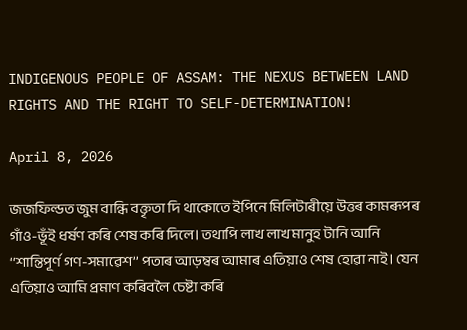INDIGENOUS PEOPLE OF ASSAM: THE NEXUS BETWEEN LAND RIGHTS AND THE RIGHT TO SELF-DETERMINATION!

April 8, 2026

জজফিল্ডত জুম বান্ধি বক্তৃতা দি থাকোতে ইপিনে মিলিটাৰীয়ে উত্তৰ কামৰূপৰ গাঁও-ভূঁই ধৰ্ষণ কৰি শেষ কৰি দিলে। তথাপি লাখ লাখ মানুহ টানি আনি ‘‘শান্তিপূৰ্ণ গণ-সমাৱেশ’’ পতাৰ আড়ম্বৰ আমাৰ এতিয়াও শেষ হোৱা নাই। যেন এতিয়াও আমি প্ৰমাণ কৰিবলৈ চেষ্টা কৰি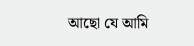আছো যে আমি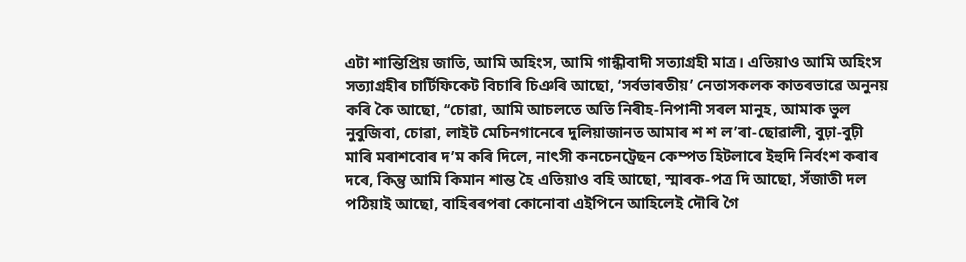এটা শান্তিপ্ৰিয় জাতি, আমি অহিংস, আমি গান্ধীবাদী সত্যাগ্ৰহী মাত্ৰ। এতিয়াও আমি অহিংস সত্যাগ্ৰহীৰ চাৰ্টিফিকেট বিচাৰি চিঞৰি আছো, ‘সৰ্বভাৰতীয়’ নেতাসকলক কাতৰভাৱে অনুনয় কৰি কৈ আছো, ‘‘চোৱা, আমি আচলতে অতি নিৰীহ-নিপানী সৰল মানুহ, আমাক ভুল নুবুজিবা, চোৱা, লাইট মেচিনগানেৰে দুলিয়াজানত আমাৰ শ শ ল’ৰা-ছোৱালী, বুঢ়া-বুঢ়ী মাৰি মৰাশবোৰ দ’ম কৰি দিলে, নাৎসী কনচেনট্ৰেছন কেম্পত হিটলাৰে ইহুদি নিৰ্বংশ কৰাৰ দৰে, কিন্তু আমি কিমান শান্ত হৈ এতিয়াও বহি আছো, স্মাৰক-পত্ৰ দি আছো, সঁজাতী দল পঠিয়াই আছো, বাহিৰৰপৰা কোনোবা এইপিনে আহিলেই দৌৰি গৈ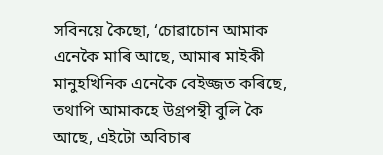সবিনয়ে কৈছো, ‘চোৱাচোন আমাক এনেকৈ মাৰি আছে, আমাৰ মাইকী মানুহখিনিক এনেকৈ বেইজ্জত কৰিছে, তথাপি আমাকহে উগ্ৰপন্থী বুলি কৈ আছে, এইটো অবিচাৰ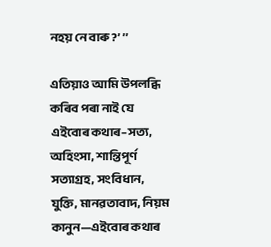নহয় নে বাৰু?’ ’’

এতিয়াও আমি উপলব্ধি কৰিব পৰা নাই যে এইবোৰ কথাৰ–সত্য, অহিংসা, শান্তিপূৰ্ণ সত্যাগ্ৰহ, সংবিধান, যুক্তি, মানৱতাবাদ, নিয়ম কানুন—এইবোৰ কথাৰ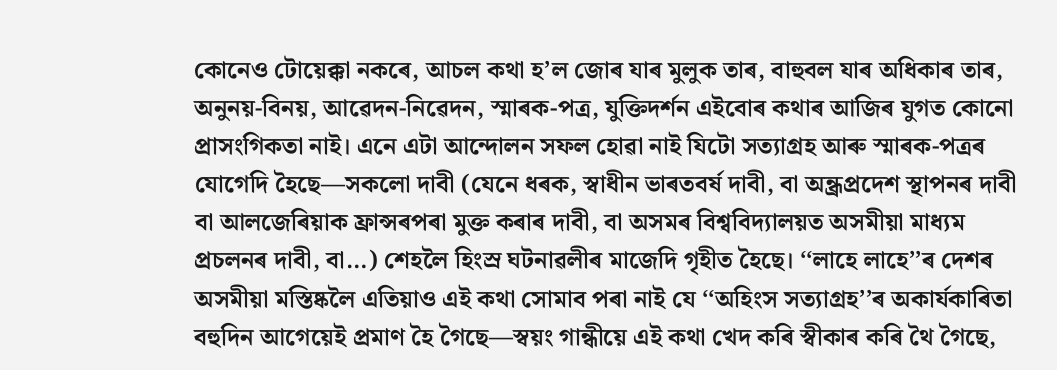কোনেও টোয়েক্কা নকৰে, আচল কথা হ’ল জোৰ যাৰ মুলুক তাৰ, বাহুবল যাৰ অধিকাৰ তাৰ, অনুনয়-বিনয়, আৱেদন-নিৱেদন, স্মাৰক-পত্ৰ, যুক্তিদৰ্শন এইবোৰ কথাৰ আজিৰ যুগত কোনো প্ৰাসংগিকতা নাই। এনে এটা আন্দোলন সফল হোৱা নাই যিটো সত্যাগ্ৰহ আৰু স্মাৰক-পত্ৰৰ যোগেদি হৈছে—সকলো দাবী (যেনে ধৰক, স্বাধীন ভাৰতবৰ্ষ দাবী, বা অন্ধ্ৰপ্ৰদেশ স্থাপনৰ দাবী বা আলজেৰিয়াক ফ্ৰান্সৰপৰা মুক্ত কৰাৰ দাবী, বা অসমৰ বিশ্ববিদ্যালয়ত অসমীয়া মাধ্যম প্ৰচলনৰ দাবী, বা…) শেহলৈ হিংস্ৰ ঘটনাৱলীৰ মাজেদি গৃহীত হৈছে। ‘‘লাহে লাহে’’ৰ দেশৰ অসমীয়া মস্তিষ্কলৈ এতিয়াও এই কথা সোমাব পৰা নাই যে ‘‘অহিংস সত্যাগ্ৰহ’’ৰ অকাৰ্যকাৰিতা বহুদিন আগেয়েই প্ৰমাণ হৈ গৈছে—স্বয়ং গান্ধীয়ে এই কথা খেদ কৰি স্বীকাৰ কৰি থৈ গৈছে,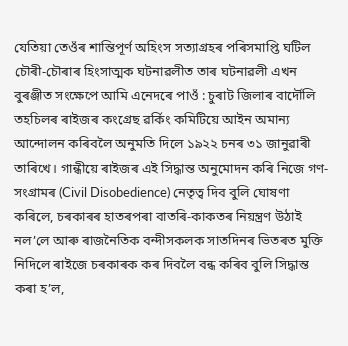যেতিয়া তেওঁৰ শান্তিপূৰ্ণ অহিংস সত্যাগ্ৰহৰ পৰিসমাপ্তি ঘটিল চৌৰী-চৌৰাৰ হিংসাত্মক ঘটনাৱলীত তাৰ ঘটনাৱলী এখন বুৰঞ্জীত সংক্ষেপে আমি এনেদৰে পাওঁ : চুৰাট জিলাৰ বাৰ্দৌলি তহচিলৰ ৰাইজৰ কংগ্ৰেছ ৱৰ্কিং কমিটিয়ে আইন অমান্য আন্দোলন কৰিবলৈ অনুমতি দিলে ১৯২২ চনৰ ৩১ জানুৱাৰী তাৰিখে। গান্ধীয়ে ৰাইজৰ এই সিদ্ধান্ত অনুমোদন কৰি নিজে গণ-সংগ্ৰামৰ (Civil Disobedience) নেতৃত্ব দিব বুলি ঘোষণা কৰিলে, চৰকাৰৰ হাতৰপৰা বাতৰি-কাকতৰ নিয়ন্ত্ৰণ উঠাই নল’লে আৰু ৰাজনৈতিক বন্দীসকলক সাতদিনৰ ভিতৰত মুক্তি নিদিলে ৰাইজে চৰকাৰক কৰ দিবলৈ বন্ধ কৰিব বুলি সিদ্ধান্ত কৰা হ’ল,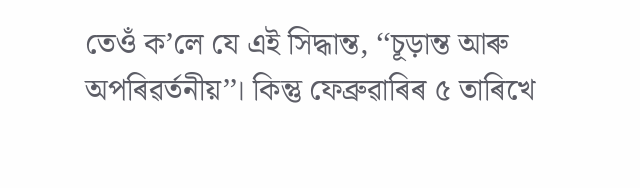তেওঁ ক’লে যে এই সিদ্ধান্ত, ‘‘চূড়ান্ত আৰু অপৰিৱৰ্তনীয়’’। কিন্তু ফেব্ৰুৱাৰিৰ ৫ তাৰিখে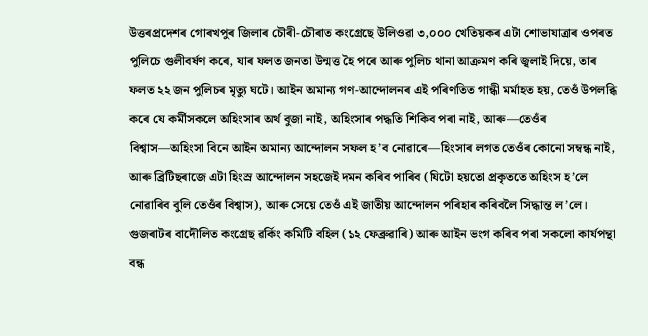উত্তৰপ্ৰদেশৰ গোৰখপুৰ জিলাৰ চৌৰী-চৌৰাত কংগ্ৰেছে উলিওৱা ৩,০০০ খেতিয়কৰ এটা শোভাযাত্ৰাৰ ওপৰত পুলিচে গুলীবৰ্ষণ কৰে, যাৰ ফলত জনতা উন্মত্ত হৈ পৰে আৰু পুলিচ থানা আক্ৰমণ কৰি জ্বলাই দিয়ে, তাৰ ফলত ২২ জন পুলিচৰ মৃত্যু ঘটে। আইন অমান্য গণ-আন্দোলনৰ এই পৰিণতিত গান্ধী মৰ্মাহত হয়, তেওঁ উপলব্ধি কৰে যে কৰ্মীসকলে অহিংসাৰ অৰ্থ বুজা নাই, অহিংসাৰ পদ্ধতি শিকিব পৰা নাই, আৰু—তেওঁৰ বিশ্বাস—অহিংসা বিনে আইন অমান্য আন্দোলন সফল হ’ব নোৱাৰে—হিংসাৰ লগত তেওঁৰ কোনো সম্বন্ধ নাই, আৰু ব্ৰিটিছৰাজে এটা হিংস্ৰ আন্দোলন সহজেই দমন কৰিব পাৰিব (যিটো হয়তো প্ৰকৃততে অহিংস হ’লে নোৱাৰিব বুলি তেওঁৰ বিশ্বাস), আৰু সেয়ে তেওঁ এই জাতীয় আন্দোলন পৰিহাৰ কৰিবলৈ সিদ্ধান্ত ল’লে। গুজৰাটৰ বাৰ্দৌলিত কংগ্ৰেছ ৱৰ্কিং কমিটি বহিল (১২ ফেব্রুৱাৰি) আৰু আইন ভংগ কৰিব পৰা সকলো কাৰ্যপন্থা বন্ধ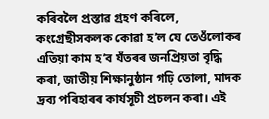কৰিবলৈ প্ৰস্তাৱ গ্ৰহণ কৰিলে, কংগ্ৰেছীসকলক কোৱা হ’ল যে তেওঁলোকৰ এতিয়া কাম হ’ব যঁতৰৰ জনপ্ৰিয়তা বৃদ্ধি কৰা, জাতীয় শিক্ষানুষ্ঠান গঢ়ি তোলা, মাদক দ্ৰব্য পৰিহাৰৰ কাৰ্যসূচী প্ৰচলন কৰা। এই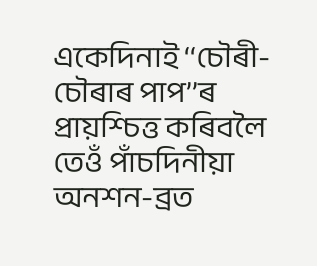একেদিনাই ‘‘চৌৰী-চৌৰাৰ পাপ’’ৰ প্ৰায়শ্চিত্ত কৰিবলৈ তেওঁ পাঁচদিনীয়া অনশন-ব্ৰত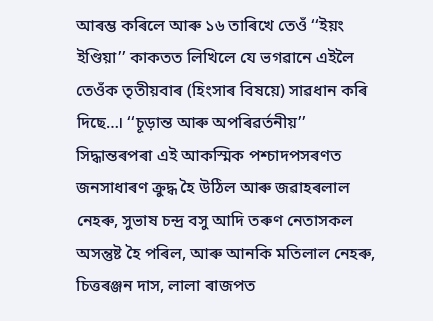আৰম্ভ কৰিলে আৰু ১৬ তাৰিখে তেওঁ ‘‘ইয়ং ইণ্ডিয়া’’ কাকতত লিখিলে যে ভগৱানে এইলৈ তেওঁক তৃতীয়বাৰ (হিংসাৰ বিষয়ে) সাৱধান কৰি দিছে…। ‘‘চূড়ান্ত আৰু অপৰিৱৰ্তনীয়’’ সিদ্ধান্তৰপৰা এই আকস্মিক পশ্চাদপসৰণত জনসাধাৰণ ক্ৰুদ্ধ হৈ উঠিল আৰু জৱাহৰলাল নেহৰু, সুভাষ চন্দ্ৰ বসু আদি তৰুণ নেতাসকল অসন্তুষ্ট হৈ পৰিল, আৰু আনকি মতিলাল নেহৰু, চিত্তৰঞ্জন দাস, লালা ৰাজপত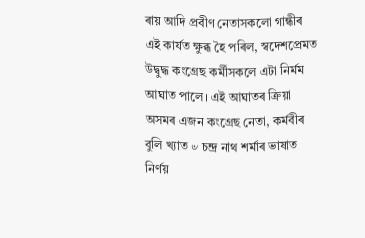ৰায় আদি প্ৰবীণ নেতাসকলো গান্ধীৰ এই কাৰ্যত ক্ষুব্ধ হৈ পৰিল, স্বদেশপ্ৰেমত উদ্বুদ্ধ কংগ্ৰেছ কৰ্মীসকলে এটা নিৰ্মম আঘাত পালে। এই আঘাতৰ ক্ৰিয়া অসমৰ এজন কংগ্ৰেছ নেতা, কৰ্মবীৰ বুলি খ্যাত ৺ চন্দ্ৰ নাথ শৰ্মাৰ ভাষাত নিৰ্ণয়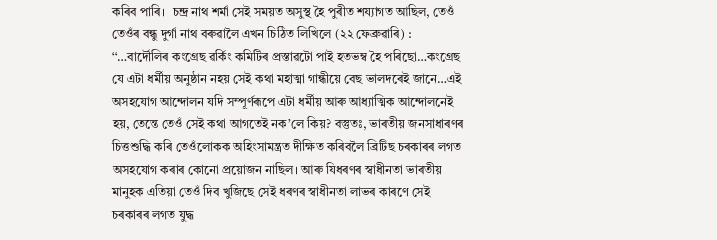কৰিব পাৰি।  চন্দ্ৰ নাথ শৰ্মা সেই সময়ত অসুস্থ হৈ পুৰীত শয্যাগত আছিল, তেওঁ তেওঁৰ বন্ধু দুৰ্গা নাথ বৰুৱালৈ এখন চিঠিত লিখিলে (২২ ফেব্ৰুৱাৰি) : ‘‘…বাৰ্দৌলিৰ কংগ্ৰেছ ৱৰ্কিং কমিটিৰ প্ৰস্তাৱটো পাই হতভম্ব হৈ পৰিছো…কংগ্ৰেছ যে এটা ধৰ্মীয় অনুষ্ঠান নহয় সেই কথা মহাত্মা গান্ধীয়ে বেছ ভালদৰেই জানে…এই অসহযোগ আন্দোলন যদি সম্পূৰ্ণৰূপে এটা ধৰ্মীয় আৰু আধ্যাত্মিক আন্দোলনেই হয়, তেন্তে তেওঁ সেই কথা আগতেই নক’লে কিয়? বস্তুতঃ, ভাৰতীয় জনসাধাৰণৰ চিত্তশুদ্ধি কৰি তেওঁলোকক অহিংসামন্ত্ৰত দীক্ষিত কৰিবলৈ ব্ৰিটিছ চৰকাৰৰ লগত অসহযোগ কৰাৰ কোনো প্ৰয়োজন নাছিল। আৰু যিধৰণৰ স্বাধীনতা ভাৰতীয় মানুহক এতিয়া তেওঁ দিব খুজিছে সেই ধৰণৰ স্বাধীনতা লাভৰ কাৰণে সেই চৰকাৰৰ লগত যুদ্ধ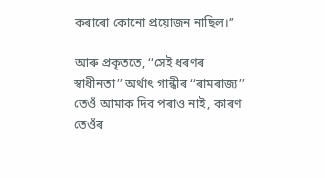কৰাৰো কোনো প্ৰয়োজন নাছিল।’’

আৰু প্ৰকৃততে, ‘‘সেই ধৰণৰ স্বাধীনতা’’ অৰ্থাৎ গান্ধীৰ ‘‘ৰামৰাজ্য’’ তেওঁ আমাক দিব পৰাও নাই, কাৰণ তেওঁৰ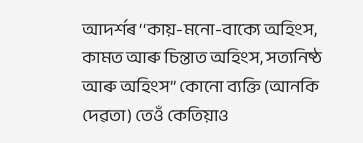আদৰ্শৰ ‍‘‘কায়-মনো-বাক্যে অহিংস, কামত আৰু চিন্তাত অহিংস, সত্যনিষ্ঠ আৰু অহিংস’’ কোনো ব্যক্তি (আনকি দেৱতা) তেওঁ কেতিয়াও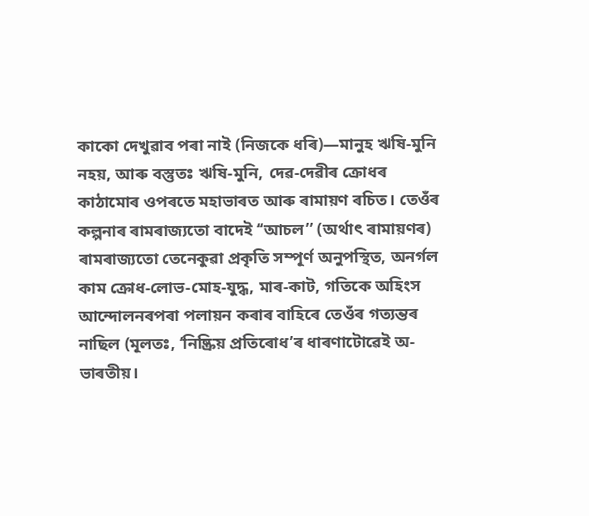কাকো দেখুৱাব পৰা নাই (নিজকে ধৰি)—মানুহ ঋষি-মুনি নহয়, আৰু বস্তুতঃ ঋষি-মুনি, দেৱ-দেৱীৰ ক্ৰোধৰ কাঠামোৰ ওপৰতে মহাভাৰত আৰু ৰামায়ণ ৰচিত। তেওঁৰ কল্পনাৰ ৰামৰাজ্যতো বাদেই ‘‘আচল’’ (অৰ্থাৎ ৰামায়ণৰ) ৰামৰাজ্যতো তেনেকুৱা প্ৰকৃতি সম্পূৰ্ণ অনুপস্থিত, অনৰ্গল কাম ক্ৰোধ-লোভ-মোহ-যুদ্ধ, মাৰ-কাট, গতিকে অহিংস আন্দোলনৰপৰা পলায়ন কৰাৰ বাহিৰে তেওঁৰ গত্যন্তৰ নাছিল (মূলতঃ, ‘নিষ্ক্ৰিয় প্ৰতিৰোধ’ৰ ধাৰণাটোৱেই অ-ভাৰতীয়।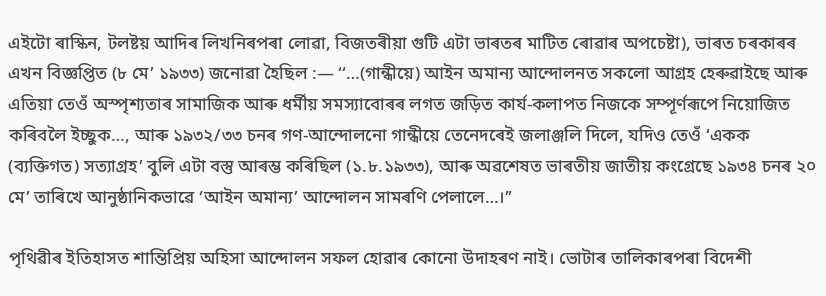এইটো ৰাস্কিন, টলষ্টয় আদিৰ লিখনিৰপৰা লোৱা, বিজতৰীয়া গুটি এটা ভাৰতৰ মাটিত ৰোৱাৰ অপচেষ্টা), ভাৰত চৰকাৰৰ এখন বিজ্ঞপ্তিত (৮ মে’ ১৯৩৩) জনোৱা হৈছিল :— ‘‘…(গান্ধীয়ে) আইন অমান্য আন্দোলনত সকলো আগ্ৰহ হেৰুৱাইছে আৰু এতিয়া তেওঁ অস্পৃশ্যতাৰ সামাজিক আৰু ধৰ্মীয় সমস্যাবোৰৰ লগত জড়িত কাৰ্য-কলাপত নিজকে সম্পূৰ্ণৰূপে নিয়োজিত কৰিবলৈ ইচ্ছুক…, আৰু ১৯৩২/৩৩ চনৰ গণ-আন্দোলনো গান্ধীয়ে তেনেদৰেই জলাঞ্জলি দিলে, যদিও তেওঁ ‘একক (ব্যক্তিগত) সত্যাগ্ৰহ’ বুলি এটা বস্তু আৰম্ভ কৰিছিল (১.৮.১৯৩৩), আৰু অৱশেষত ভাৰতীয় জাতীয় কংগ্ৰেছে ১৯৩৪ চনৰ ২০ মে’ তাৰিখে আনুষ্ঠানিকভাৱে ‘আইন অমান্য’ আন্দোলন সামৰণি পেলালে…।’’

পৃথিৱীৰ ইতিহাসত শান্তিপ্ৰিয় অহিসা আন্দোলন সফল হোৱাৰ কোনো উদাহৰণ নাই। ভোটাৰ তালিকাৰপৰা বিদেশী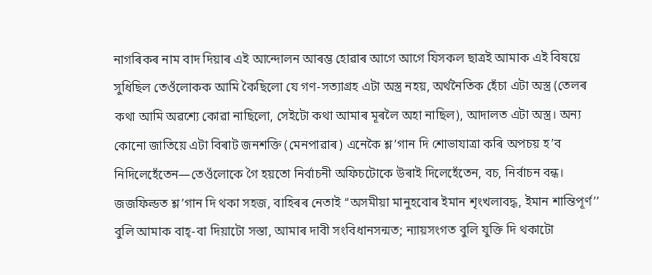নাগৰিকৰ নাম বাদ দিয়াৰ এই আন্দোলন আৰম্ভ হোৱাৰ আগে আগে যিসকল ছাত্ৰই আমাক এই বিষয়ে সুধিছিল তেওঁলোকক আমি কৈছিলো যে গণ-সত্যাগ্ৰহ এটা অস্ত্ৰ নহয়, অৰ্থনৈতিক হেঁচা এটা অস্ত্ৰ (তেলৰ কথা আমি অৱশ্যে কোৱা নাছিলো, সেইটো কথা আমাৰ মূৰলৈ অহা নাছিল), আদালত এটা অস্ত্ৰ। অন্য কোনো জাতিয়ে এটা বিৰাট জনশক্তি (মেনপাৱাৰ) এনেকৈ শ্ল’গান দি শোভাযাত্ৰা কৰি অপচয় হ’ব নিদিলেহেঁতেন—তেওঁলোকে গৈ হয়তো নিৰ্বাচনী অফিচটোকে উৰাই দিলেহেঁতেন, বচ, নিৰ্বাচন বন্ধ। জজফিল্ডত শ্ল’গান দি থকা সহজ, বাহিৰৰ নেতাই ‘‘অসমীয়া মানুহবোৰ ইমান শৃংখলাবদ্ধ, ইমান শান্তিপূৰ্ণ’’ বুলি আমাক বাহ্-বা দিয়াটো সস্তা, আমাৰ দাবী সংবিধানসন্মত; ন্যায়সংগত বুলি যুক্তি দি থকাটো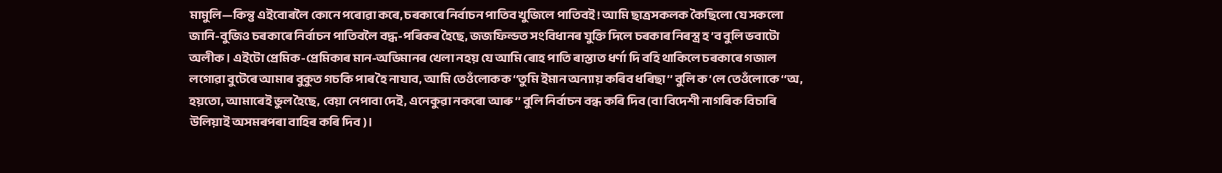মামুলি—কিন্তু এইবোৰলৈ কোনে পৰোৱা কৰে, চৰকাৰে নিৰ্বাচন পাতিব খুজিলে পাতিবই! আমি ছাত্ৰসকলক কৈছিলো যে সকলো জানি-বুজিও চৰকাৰে নিৰ্বাচন পাতিবলৈ বদ্ধ-পৰিকৰ হৈছে, জজফিল্ডত সংবিধানৰ যুক্তি দিলে চৰকাৰ নিৰস্ত্ৰ হ’ব বুলি ভবাটো অলীক। এইটো প্ৰেমিক-প্ৰেমিকাৰ মান-অভিমানৰ খেলা নহয় যে আমি ৰোহ পাতি ৰাস্তাত ধৰ্ণা দি বহি থাকিলে চৰকাৰে গজাল লগোৱা বুটেৰে আমাৰ বুকুত গচকি পাৰ হৈ নাযাব, আমি তেওঁলোকক ‘‘তুমি ইমান অন্যায় কৰিব ধৰিছা’’ বুলি ক’লে তেওঁলোকে ‘‘অ, হয়তো, আমাৰেই ভুল হৈছে, বেয়া নেপাবা দেই, এনেকুৱা নকৰো আৰু’’ বুলি নিৰ্বাচন বন্ধ কৰি দিব (বা বিদেশী নাগৰিক বিচাৰি উলিয়াই অসমৰপৰা বাহিৰ কৰি দিব)।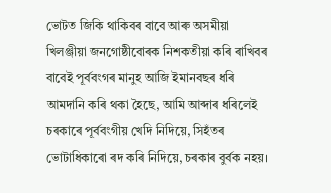ভোটত জিকি থাকিবৰ বাবে আৰু অসমীয়া খিলঞ্জীয়া জনগোষ্ঠীবোৰক নিশকতীয়া কৰি ৰাখিবৰ বাবেই পূৰ্ববংগৰ মানুহ আজি ইমানবছৰ ধৰি আমদানি কৰি থকা হৈছে, আমি আব্দাৰ ধৰিলেই চৰকাৰে পূৰ্ববংগীয় খেদি নিদিয়ে, সিহঁতৰ ভোটাধিকাৰো ৰদ কৰি নিদিয়ে, চৰকাৰ বুৰ্বক নহয়।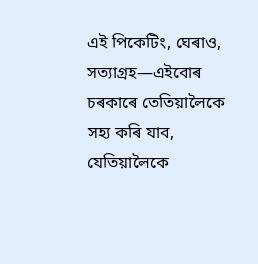এই পিকেটিং, ঘেৰাও, সত্যাগ্ৰহ—এইবোৰ চৰকাৰে তেতিয়ালৈকে সহ্য কৰি যাব, যেতিয়ালৈকে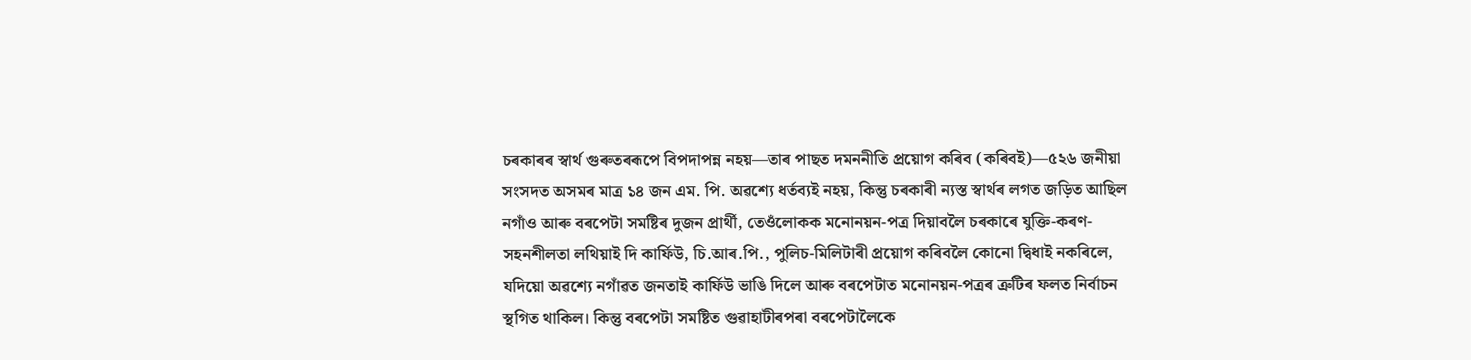চৰকাৰৰ স্বাৰ্থ গুৰুতৰৰূপে বিপদাপন্ন নহয়—তাৰ পাছত দমননীতি প্ৰয়োগ কৰিব (কৰিবই)—৫২৬ জনীয়া সংসদত অসমৰ মাত্ৰ ১৪ জন এম. পি. অৱশ্যে ধৰ্তব্যই নহয়, কিন্তু চৰকাৰী ন্যস্ত স্বাৰ্থৰ লগত জড়িত আছিল নগাঁও আৰু বৰপেটা সমষ্টিৰ দুজন প্ৰাৰ্থী, তেওঁলোকক মনোনয়ন-পত্ৰ দিয়াবলৈ চৰকাৰে যুক্তি-কৰণ-সহনশীলতা লথিয়াই দি কাৰ্ফিউ, চি.আৰ.পি., পুলিচ-মিলিটাৰী প্ৰয়োগ কৰিবলৈ কোনো দ্বিধাই নকৰিলে, যদিয়ো অৱশ্যে নগাঁৱত জনতাই কাৰ্ফিউ ভাঙি দিলে আৰু বৰপেটাত মনোনয়ন-পত্ৰৰ ত্ৰুটিৰ ফলত নিৰ্বাচন স্থগিত থাকিল। কিন্তু বৰপেটা সমষ্টিত গুৱাহাটীৰপৰা বৰপেটালৈকে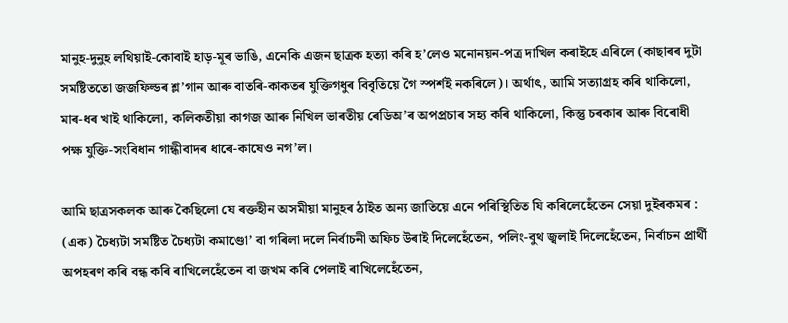মানুহ-দুনুহ লথিয়াই-কোবাই হাড়-মূৰ ভাঙি, এনেকি এজন ছাত্ৰক হত্যা কৰি হ’লেও মনোনয়ন-পত্ৰ দাখিল কৰাইহে এৰিলে (কাছাৰৰ দুটা সমষ্টিততো জজফিল্ডৰ শ্ল’গান আৰু বাতৰি-কাকতৰ যুক্তিগধুৰ বিবৃতিয়ে গৈ স্পৰ্শই নকৰিলে)। অৰ্থাৎ, আমি সত্যাগ্ৰহ কৰি থাকিলো, মাৰ-ধৰ খাই থাকিলো, কলিকতীয়া কাগজ আৰু নিখিল ভাৰতীয় ৰেডিঅ’ৰ অপপ্ৰচাৰ সহ্য কৰি থাকিলো, কিন্তু চৰকাৰ আৰু বিৰোধী পক্ষ যুক্তি-সংবিধান গান্ধীবাদৰ ধাৰে-কাষেও নগ’ল।

আমি ছাত্ৰসকলক আৰু কৈছিলো যে ৰক্তহীন অসমীয়া মানুহৰ ঠাইত অন্য জাতিয়ে এনে পৰিস্থিতিত যি কৰিলেহেঁতেন সেয়া দুইৰকমৰ : (এক) চৈধ্যটা সমষ্টিত চৈধ্যটা কমাণ্ডো’ বা গৰিলা দলে নিৰ্বাচনী অফিচ উৰাই দিলেহেঁতেন, পলিং-বুথ জ্বলাই দিলেহেঁতেন, নিৰ্বাচন প্ৰাৰ্থী অপহৰণ কৰি বন্ধ কৰি ৰাখিলেহেঁতেন বা জখম কৰি পেলাই ৰাখিলেহেঁতেন,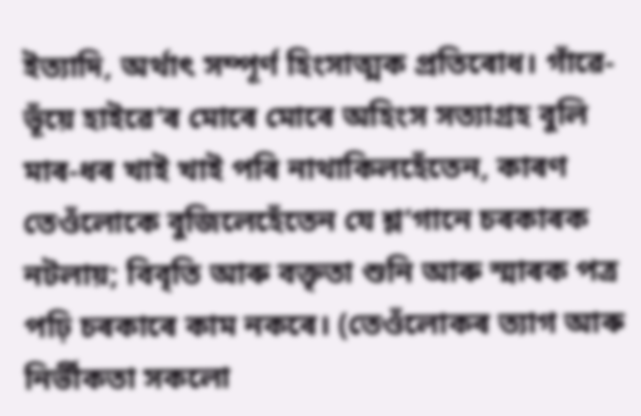ইত্যাদি, অৰ্থাৎ সম্পূৰ্ণ হিংসাত্মক প্ৰতিৰোধ। গাঁৱে-ভূঁয়ে হাইৱে’ৰ মোৰে মোৰে অহিংস সত্যাগ্ৰহ বুলি মাৰ-ধৰ খাই খাই পৰি নাথাকিলহেঁতেন, কাৰণ তেওঁলোকে বুজিলেহেঁতেন যে শ্ল’গানে চৰকাৰক নটলায়; বিবৃতি আৰু বক্তৃতা শুনি আৰু স্মাৰক পত্ৰ পঢ়ি চৰকাৰে কাম নকৰে। (তেওঁলোকৰ ত্যাগ আৰু নিৰ্ভীকতা সকলো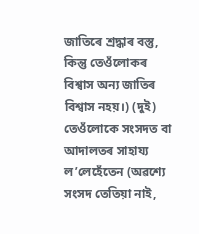জাতিৰে শ্ৰদ্ধাৰ বস্তু, কিন্তু তেওঁলোকৰ বিশ্বাস অন্য জাতিৰ বিশ্বাস নহয়।) (দুই) তেওঁলোকে সংসদত বা আদালতৰ সাহায্য ল’লেহেঁতেন (অৱশ্যে সংসদ তেতিয়া নাই,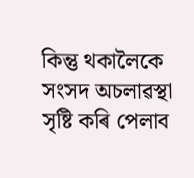কিন্তু থকালৈকে সংসদ অচলাৱস্থা সৃষ্টি কৰি পেলাব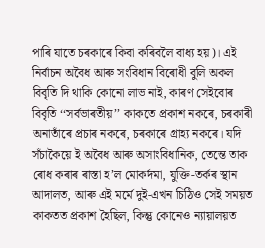পাৰি যাতে চৰকাৰে কিবা কৰিবলৈ বাধ্য হয়)। এই নিৰ্বাচন অবৈধ আৰু সংবিধান বিৰোধী বুলি অকল বিবৃতি দি থাকি কোনো লাভ নাই, কাৰণ সেইবোৰ বিবৃতি ‘‘সৰ্বভাৰতীয়’’ কাকতে প্ৰকাশ নকৰে, চৰকাৰী অনাতাঁৰে প্ৰচাৰ নকৰে, চৰকাৰে গ্ৰাহ্য নকৰে। যদি সঁচাকৈয়ে ই অবৈধ আৰু অসাংবিধানিক, তেন্তে তাক ৰোধ কৰাৰ ৰাস্তা হ’ল মোকৰ্দমা, যুক্তি-তৰ্কৰ স্থান আদালত, আৰু এই মৰ্মে দুই-এখন চিঠিও সেই সময়ত কাকতত প্ৰকাশ হৈছিল, কিন্তু কোনেও ন্যায়ালয়ত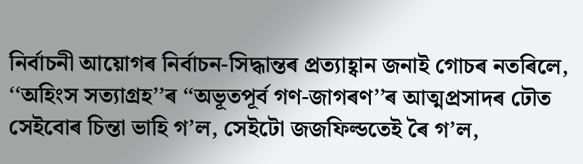নিৰ্বাচনী আয়োগৰ নিৰ্বাচন-সিদ্ধান্তৰ প্ৰত্যাহ্বান জনাই গোচৰ নতৰিলে, ‘‘অহিংস সত্যাগ্ৰহ’’ৰ ‘‘অভূতপূৰ্ব গণ-জাগৰণ’’ৰ আত্মপ্ৰসাদৰ ঢৌত সেইবোৰ চিন্তা ভাহি গ’ল, সেইটো জজফিল্ডতেই ৰৈ গ’ল,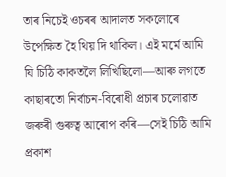তাৰ নিচেই ওচৰৰ আদালত সকলোৰে উপেক্ষিত হৈ থিয় দি থাকিল। এই মৰ্মে আমি যি চিঠি কাকতলৈ লিখিছিলো—আৰু লগতে কাছাৰতো নিৰ্বাচন-বিৰোধী প্ৰচাৰ চলোৱাত জৰুৰী গুৰুত্ব আৰোপ কৰি—সেই চিঠি আমি প্ৰকাশ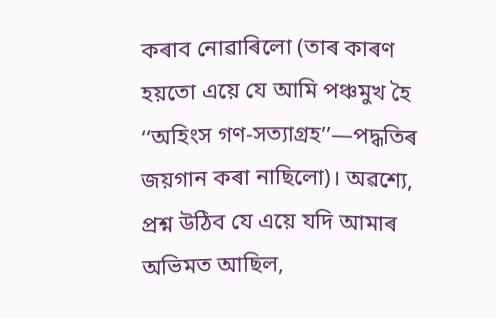কৰাব নোৱাৰিলো (তাৰ কাৰণ হয়তো এয়ে যে আমি পঞ্চমুখ হৈ ‘‘অহিংস গণ-সত্যাগ্ৰহ’’—পদ্ধতিৰ জয়গান কৰা নাছিলো)। অৱশ্যে, প্ৰশ্ন উঠিব যে এয়ে যদি আমাৰ অভিমত আছিল,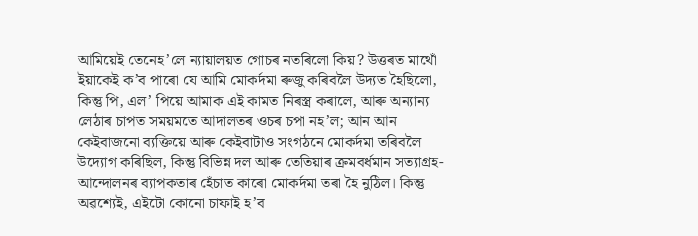আমিয়েই তেনেহ’লে ন্যায়ালয়ত গোচৰ নতৰিলো কিয়? উত্তৰত মাথোঁ ইয়াকেই ক’ব পাৰো যে আমি মোকৰ্দমা ৰুজু কৰিবলৈ উদ্যত হৈছিলো, কিন্তু পি, এল’ পিয়ে আমাক এই কামত নিৰস্ত্ৰ কৰালে, আৰু অন্যান্য লেঠাৰ চাপত সময়মতে আদালতৰ ওচৰ চপা নহ’ল; আন আন কেইবাজনো ব্যক্তিয়ে আৰু কেইবাটাও সংগঠনে মোকৰ্দমা তৰিবলৈ উদ্যোগ কৰিছিল, কিন্তু বিভিন্ন দল আৰু তেতিয়াৰ ক্ৰমবৰ্ধমান সত্যাগ্ৰহ-আন্দোলনৰ ব্যাপকতাৰ হেঁচাত কাৰো মোকৰ্দমা তৰা হৈ নুঠিল। কিন্তু অৱশ্যেই, এইটো কোনো চাফাই হ’ব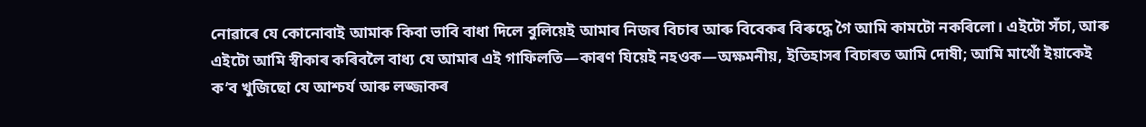নোৱাৰে যে কোনোবাই আমাক কিবা ভাবি বাধা দিলে বুলিয়েই আমাৰ নিজৰ বিচাৰ আৰু বিবেকৰ বিৰুদ্ধে গৈ আমি কামটো নকৰিলো। এইটো সঁচা, আৰু এইটো আমি স্বীকাৰ কৰিবলৈ বাধ্য যে আমাৰ এই গাফিলতি—কাৰণ যিয়েই নহওক—অক্ষমনীয়, ইতিহাসৰ বিচাৰত আমি দোষী; আমি মাথোঁ ইয়াকেই ক’ব খুজিছো যে আশ্চৰ্য আৰু লজ্জাকৰ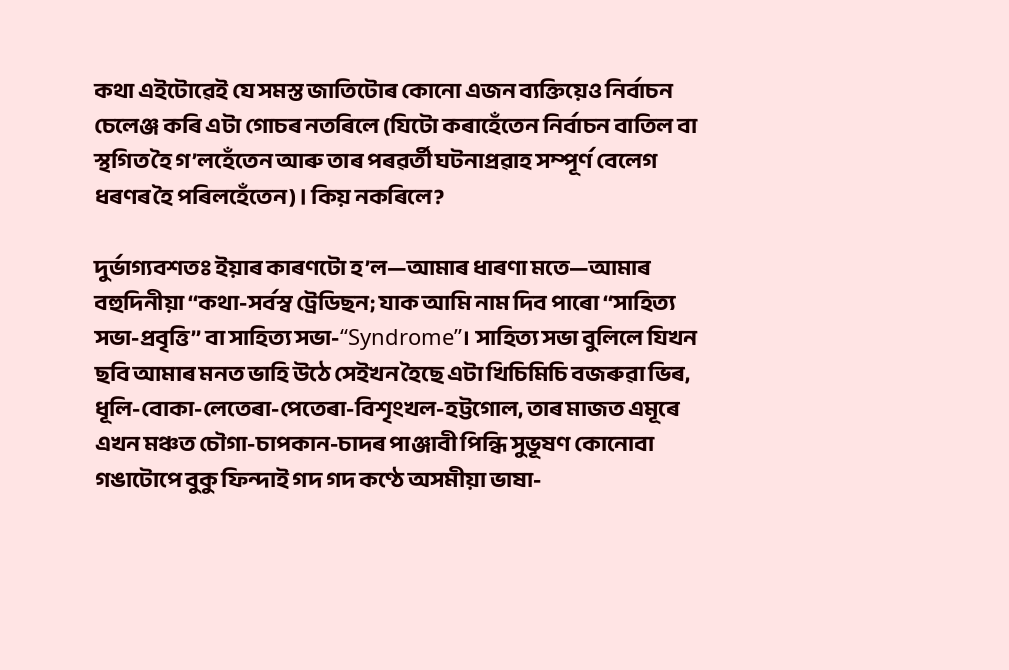কথা এইটোৱেই যে সমস্ত জাতিটোৰ কোনো এজন ব্যক্তিয়েও নিৰ্বাচন চেলেঞ্জ কৰি এটা গোচৰ নতৰিলে (যিটো কৰাহেঁতেন নিৰ্বাচন বাতিল বা স্থগিত হৈ গ’লহেঁতেন আৰু তাৰ পৰৱৰ্তী ঘটনাপ্ৰৱাহ সম্পূৰ্ণ বেলেগ ধৰণৰ হৈ পৰিলহেঁতেন)। কিয় নকৰিলে?

দুৰ্ভাগ্যবশতঃ ইয়াৰ কাৰণটো হ’ল—আমাৰ ধাৰণা মতে—আমাৰ বহুদিনীয়া ‘‘কথা-সৰ্বস্ব ট্ৰেডিছন; যাক আমি নাম দিব পাৰো ‘‘সাহিত্য সভা-প্ৰবৃত্তি’’ বা সাহিত্য সভা-‘‘Syndrome”। সাহিত্য সভা বুলিলে যিখন ছবি আমাৰ মনত ভাহি উঠে সেইখন হৈছে এটা খিচিমিচি বজৰুৱা ভিৰ, ধূলি-বোকা-লেতেৰা-পেতেৰা-বিশৃংখল-হট্টগোল, তাৰ মাজত এমূৰে এখন মঞ্চত চৌগা-চাপকান-চাদৰ পাঞ্জাবী পিন্ধি সুভূষণ কোনোবা গঙাটোপে বুকু ফিন্দাই গদ গদ কণ্ঠে অসমীয়া ভাষা-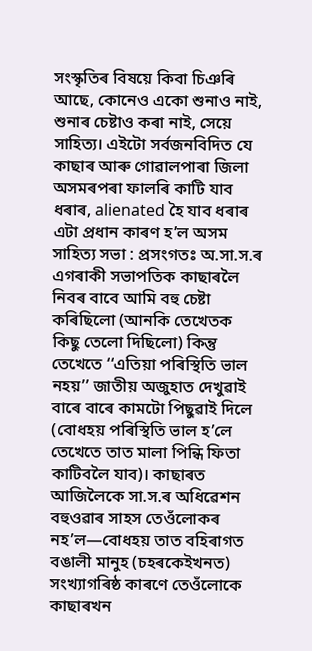সংস্কৃতিৰ বিষয়ে কিবা চিঞৰি আছে, কোনেও একো শুনাও নাই, শুনাৰ চেষ্টাও কৰা নাই, সেয়ে সাহিত্য। এইটো সৰ্বজনবিদিত যে কাছাৰ আৰু গোৱালপাৰা জিলা অসমৰপৰা ফালৰি কাটি যাব ধৰাৰ, alienated হৈ যাব ধৰাৰ এটা প্ৰধান কাৰণ হ’ল অসম সাহিত্য সভা : প্ৰসংগতঃ অ.সা.স.ৰ এগৰাকী সভাপতিক কাছাৰলৈ নিবৰ বাবে আমি বহু চেষ্টা কৰিছিলো (আনকি তেখেতক কিছু তেলো দিছিলো) কিন্তু তেখেতে ‘‘এতিয়া পৰিস্থিতি ভাল নহয়’’ জাতীয় অজুহাত দেখুৱাই বাৰে বাৰে কামটো পিছুৱাই দিলে (বোধহয় পৰিস্থিতি ভাল হ’লে তেখেতে তাত মালা পিন্ধি ফিতা কাটিবলৈ যাব)। কাছাৰত আজিলৈকে সা.স.ৰ অধিৱেশন বহুওৱাৰ সাহস তেওঁলোকৰ নহ’ল—বোধহয় তাত বহিৰাগত বঙালী মানুহ (চহৰকেইখনত) সংখ্যাগৰিষ্ঠ কাৰণে তেওঁলোকে কাছাৰখন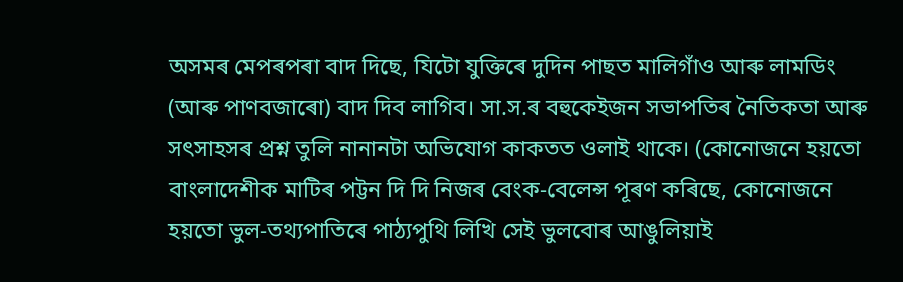অসমৰ মেপৰপৰা বাদ দিছে, যিটো যুক্তিৰে দুদিন পাছত মালিগাঁও আৰু লামডিং (আৰু পাণবজাৰো) বাদ দিব লাগিব। সা.স.ৰ বহুকেইজন সভাপতিৰ নৈতিকতা আৰু সৎসাহসৰ প্ৰশ্ন তুলি নানানটা অভিযোগ কাকতত ওলাই থাকে। (কোনোজনে হয়তো বাংলাদেশীক মাটিৰ পট্টন দি দি নিজৰ বেংক-বেলেন্স পূৰণ কৰিছে, কোনোজনে হয়তো ভুল-তথ্যপাতিৰে পাঠ্যপুথি লিখি সেই ভুলবোৰ আঙুলিয়াই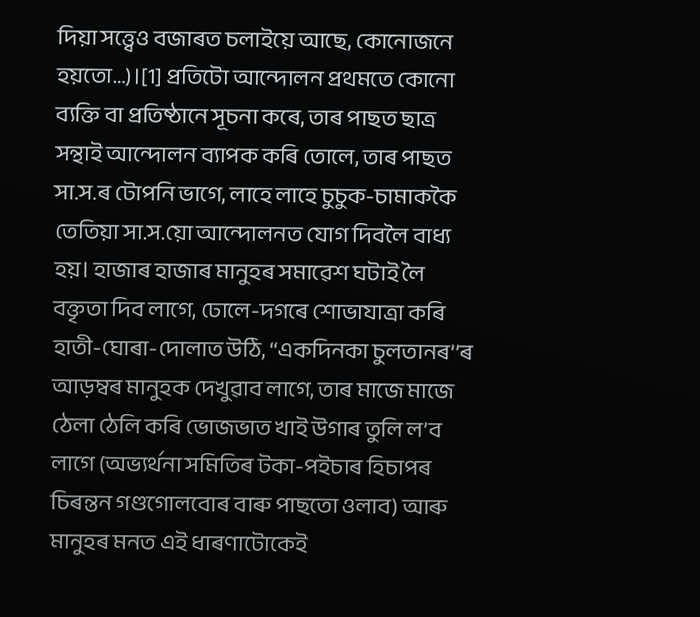দিয়া সত্ত্বেও বজাৰত চলাইয়ে আছে, কোনোজনে হয়তো…)।[1] প্ৰতিটো আন্দোলন প্ৰথমতে কোনো ব্যক্তি বা প্ৰতিষ্ঠানে সূচনা কৰে, তাৰ পাছত ছাত্ৰ সন্থাই আন্দোলন ব্যাপক কৰি তোলে, তাৰ পাছত সা.স.ৰ টোপনি ভাগে, লাহে লাহে চুচুক-চামাককৈ তেতিয়া সা.স.য়ো আন্দোলনত যোগ দিবলৈ বাধ্য হয়। হাজাৰ হাজাৰ মানুহৰ সমাৱেশ ঘটাই লৈ বক্তৃতা দিব লাগে, ঢোলে-দগৰে শোভাযাত্ৰা কৰি হাতী-ঘোৰা-দোলাত উঠি, ‘‘একদিনকা চুলতানৰ’’ৰ আড়ম্বৰ মানুহক দেখুৱাব লাগে, তাৰ মাজে মাজে ঠেলা ঠেলি কৰি ভোজভাত খাই উগাৰ তুলি ল’ব লাগে (অভ্যৰ্থনা সমিতিৰ টকা-পইচাৰ হিচাপৰ চিৰন্তন গণ্ডগোলবোৰ বাৰু পাছতো ওলাব) আৰু মানুহৰ মনত এই ধাৰণাটোকেই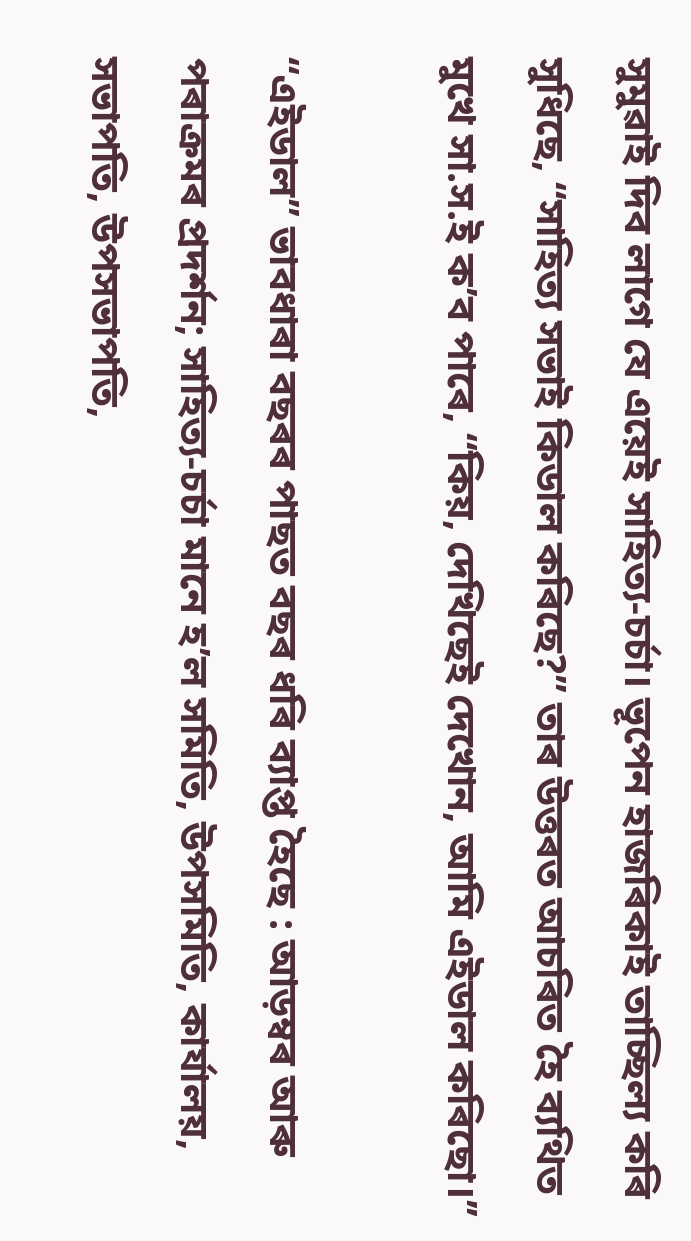সুমুৱাই দিব লাগে যে এয়েই সাহিত্য-চৰ্চা। ভূপেন হাজৰিকাই তাচ্ছিল্য কৰি সুধিছে, ‘‘সাহিত্য সভাই কিডাল কৰিছে?’’ তাৰ উত্তৰত আচৰিত হৈ ব্যথিত মুখে সা.স.ই ক’ব পাৰে, ‘‘কিয়, দেখিছেই দেখোন, আমি এইডাল কৰিছো।’’

‘‘এইডাল’’ ভাবধাৰা বছৰৰ পাছত বছৰ ধৰি ব্যাপ্ত হৈছে : আড়ম্বৰ আৰু পৰাক্ৰমৰ প্ৰদৰ্শন; সাহিত্য-চৰ্চা মানে হ’ল সমিতি, উপসমিতি, কাৰ্যালয়, সভাপতি, উপসভাপতি,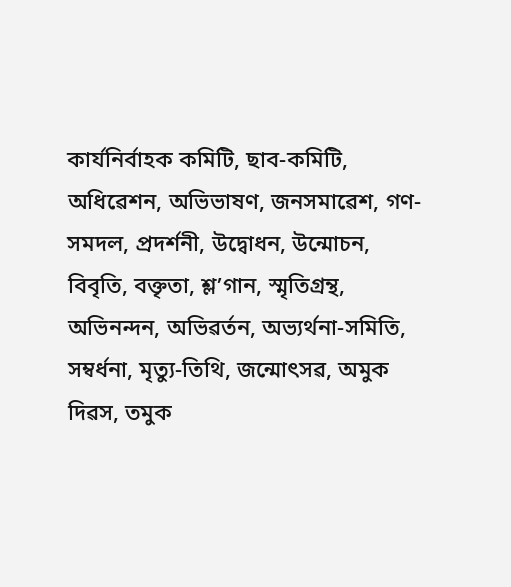কাৰ্যনিৰ্বাহক কমিটি, ছাব-কমিটি, অধিৱেশন, অভিভাষণ, জনসমাৱেশ, গণ-সমদল, প্ৰদৰ্শনী, উদ্বোধন, উন্মোচন, বিবৃতি, বক্তৃতা, শ্ল’গান, স্মৃতিগ্ৰন্থ, অভিনন্দন, অভিৱৰ্তন, অভ্যৰ্থনা-সমিতি, সম্বৰ্ধনা, মৃত্যু-তিথি, জন্মোৎসৱ, অমুক দিৱস, তমুক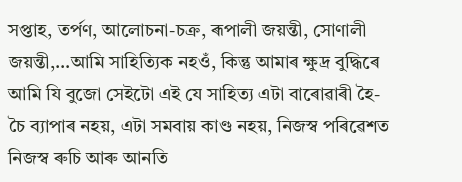সপ্তাহ, তৰ্পণ, আলোচনা-চক্ৰ, ৰূপালী জয়ন্তী, সোণালী জয়ন্তী,…আমি সাহিত্যিক নহওঁ, কিন্তু আমাৰ ক্ষুদ্ৰ বুদ্ধিৰে আমি যি বুজো সেইটো এই যে সাহিত্য এটা বাৰোৱাৰী হৈ- চৈ ব্যাপাৰ নহয়, এটা সমবায় কাণ্ড নহয়, নিজস্ব পৰিৱেশত নিজস্ব ৰুচি আৰু আনতি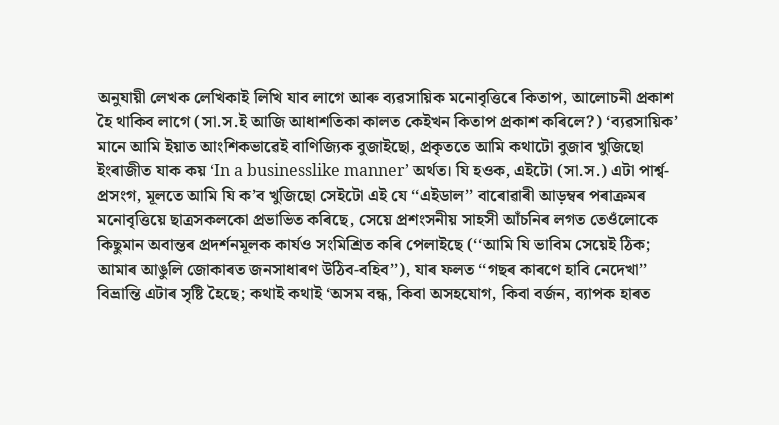অনুযায়ী লেখক লেখিকাই লিখি যাব লাগে আৰু ব্যৱসায়িক মনোবৃত্তিৰে কিতাপ, আলোচনী প্ৰকাশ হৈ থাকিব লাগে (সা.স.ই আজি আধাশতিকা কালত কেইখন কিতাপ প্ৰকাশ কৰিলে?) ‘ব্যৱসায়িক’ মানে আমি ইয়াত আংশিকভাৱেই বাণিজ্যিক বুজাইছো, প্ৰকৃততে আমি কথাটো বুজাব খুজিছো ইংৰাজীত যাক কয় ‘In a businesslike manner’ অৰ্থত। যি হওক, এইটো (সা.স.) এটা পাৰ্শ্ব-প্ৰসংগ, মূলতে আমি যি ক’ব খুজিছো সেইটো এই যে ‘‘এইডাল’’ বাৰোৱাৰী আড়ম্বৰ পৰাক্ৰমৰ মনোবৃত্তিয়ে ছাত্ৰসকলকো প্ৰভাভিত কৰিছে, সেয়ে প্ৰশংসনীয় সাহসী আঁচনিৰ লগত তেওঁলোকে কিছুমান অবান্তৰ প্ৰদৰ্শনমূলক কাৰ্যও সংমিশ্ৰিত কৰি পেলাইছে (‘‘আমি যি ভাবিম সেয়েই ঠিক; আমাৰ আঙুলি জোকাৰত জনসাধাৰণ উঠিব-বহিব’’), যাৰ ফলত ‘‘গছৰ কাৰণে হাবি নেদেখা’’ বিভ্ৰান্তি এটাৰ সৃষ্টি হৈছে; কথাই কথাই ‘অসম বন্ধ, কিবা অসহযোগ, কিবা বৰ্জন, ব্যাপক হাৰত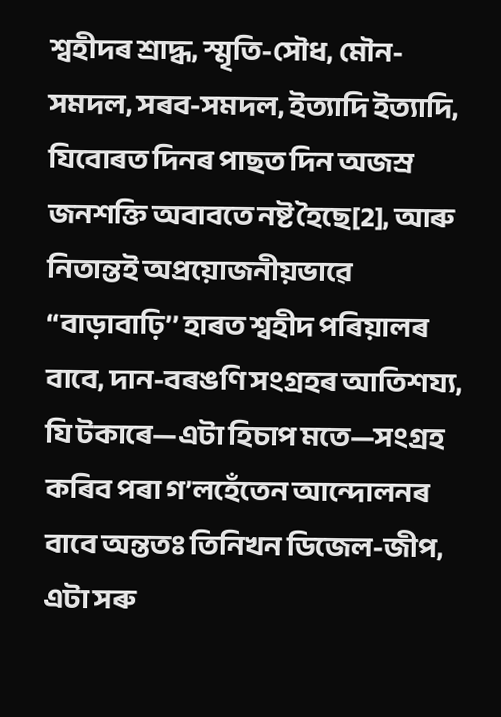শ্বহীদৰ শ্ৰাদ্ধ, স্মৃতি-সৌধ, মৌন-সমদল, সৰব-সমদল, ইত্যাদি ইত্যাদি, যিবোৰত দিনৰ পাছত দিন অজস্ৰ জনশক্তি অবাবতে নষ্ট হৈছে[2], আৰু নিতান্তই অপ্ৰয়োজনীয়ভাৱে ‘‘বাড়াবাঢ়ি’’ হাৰত শ্বহীদ পৰিয়ালৰ বাবে, দান-বৰঙণি সংগ্ৰহৰ আতিশয্য, যি টকাৰে—এটা হিচাপ মতে—সংগ্ৰহ কৰিব পৰা গ’লহেঁতেন আন্দোলনৰ বাবে অন্ততঃ তিনিখন ডিজেল-জীপ, এটা সৰু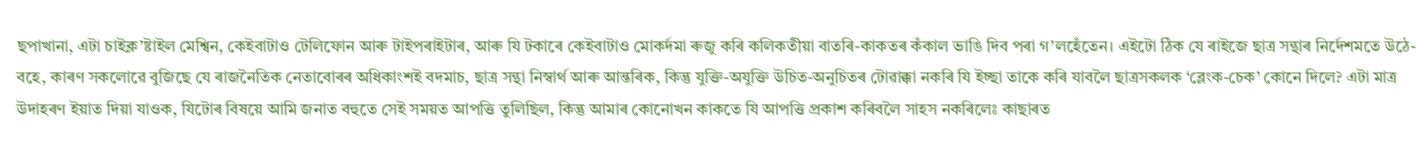ছপাখানা, এটা চাইক্ল’ষ্টাইল মেশ্বিন, কেইবাটাও টেলিফোন আৰু টাইপৰাইটাৰ, আৰু যি টকাৰে কেইবাটাও মোকৰ্দমা ৰুজু কৰি কলিকতীয়া বাতৰি-কাকতৰ কঁকাল ভাঙি দিব পৰা গ’লহেঁতেন। এইটো ঠিক যে ৰাইজে ছাত্ৰ সন্থাৰ নিৰ্দেশমতে উঠে-বহে, কাৰণ সকলোৱে বুজিছে যে ৰাজনৈতিক নেতাবোৰৰ অধিকাংশই বদমাচ, ছাত্ৰ সন্থা নিস্বাৰ্থ আৰু আন্তৰিক, কিন্তু যুক্তি-অযুক্তি উচিত-অনুচিতৰ টোৱাক্কা নকৰি যি ইচ্ছা তাকে কৰি যাবলৈ ছাত্ৰসকলক ‘ব্লেংক-চেক’ কোনে দিলে? এটা মাত্ৰ উদাহৰণ ইয়াত দিয়া যাওক, যিটোৰ বিষয়ে আমি জনাত বহুতে সেই সময়ত আপত্তি তুলিছিল, কিন্তু আমাৰ কোনোখন কাকতে যি আপত্তি প্ৰকাশ কৰিবলৈ সাহস নকৰিলেঃ কাছাৰত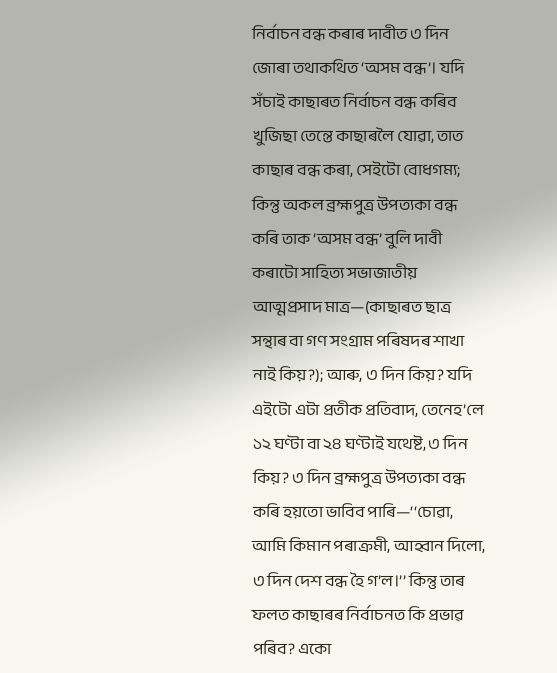নিৰ্বাচন বন্ধ কৰাৰ দাবীত ৩ দিন জোৰা তথাকথিত ‘অসম বন্ধ’। যদি সঁচাই কাছাৰত নিৰ্বাচন বন্ধ কৰিব খুজিছা তেন্তে কাছাৰলৈ যোৱা, তাত কাছাৰ বন্ধ কৰা, সেইটো বোধগম্য; কিন্তু অকল ব্ৰহ্মপুত্ৰ উপত্যকা বন্ধ কৰি তাক ‘অসম বন্ধ’ বুলি দাবী কৰাটো সাহিত্য সভাজাতীয় আত্মপ্ৰসাদ মাত্ৰ—(কাছাৰত ছাত্ৰ সন্থাৰ বা গণ সংগ্ৰাম পৰিষদৰ শাখা নাই কিয়?); আৰু, ৩ দিন কিয়? যদি এইটো এটা প্ৰতীক প্ৰতিবাদ, তেনেহ’লে ১২ ঘণ্টা বা ২৪ ঘণ্টাই যথেষ্ট, ৩ দিন কিয়? ৩ দিন ব্ৰহ্মপুত্ৰ উপত্যকা বন্ধ কৰি হয়তো ভাবিব পাৰি—‘‘চোৱা, আমি কিমান পৰাক্ৰমী, আহ্বান দিলো, ৩ দিন দেশ বন্ধ হৈ গ’ল।’’ কিন্তু তাৰ ফলত কাছাৰৰ নিৰ্বাচনত কি প্ৰভাৱ পৰিব? একো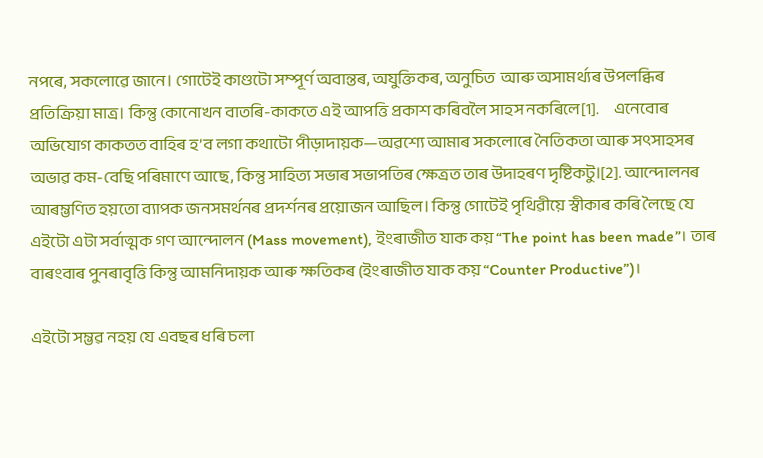নপৰে, সকলোৱে জানে। গোটেই কাণ্ডটো সম্পূৰ্ণ অবান্তৰ, অযুক্তিকৰ, অনুচিত  আৰু অসামৰ্থ্যৰ উপলব্ধিৰ প্ৰতিক্ৰিয়া মাত্ৰ। কিন্তু কোনোখন বাতৰি-কাকতে এই আপত্তি প্ৰকাশ কৰিবলৈ সাহস নকৰিলে[1].     এনেবোৰ অভিযোগ কাকতত বাহিৰ হ’ব লগা কথাটো পীড়াদায়ক—অৱশ্যে আমাৰ সকলোৰে নৈতিকতা আৰু সৎসাহসৰ অভাৱ কম-বেছি পৰিমাণে আছে, কিন্তু সাহিত্য সভাৰ সভাপতিৰ ক্ষেত্ৰত তাৰ উদাহৰণ দৃষ্টিকটু।[2]. আন্দোলনৰ আৰম্ভণিত হয়তো ব্যাপক জনসমৰ্থনৰ প্ৰদৰ্শনৰ প্ৰয়োজন আছিল। কিন্তু গোটেই পৃথিৱীয়ে স্বীকাৰ কৰি লৈছে যে এইটো এটা সৰ্বাত্মক গণ আন্দোলন (Mass movement), ইংৰাজীত যাক কয় “The point has been made”। তাৰ বাৰংবাৰ পুনৰাবৃত্তি কিন্তু আমনিদায়ক আৰু ক্ষতিকৰ (ইংৰাজীত যাক কয় “Counter Productive”)।

এইটো সম্ভৱ নহয় যে এবছৰ ধৰি চলা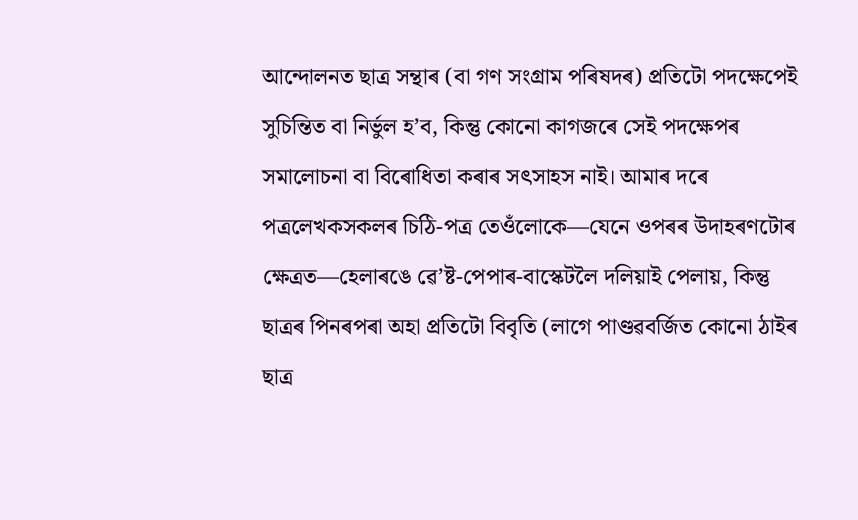আন্দোলনত ছাত্ৰ সন্থাৰ (বা গণ সংগ্ৰাম পৰিষদৰ) প্ৰতিটো পদক্ষেপেই সুচিন্তিত বা নিৰ্ভুল হ’ব, কিন্তু কোনো কাগজৰে সেই পদক্ষেপৰ সমালোচনা বা বিৰোধিতা কৰাৰ সৎসাহস নাই। আমাৰ দৰে পত্ৰলেখকসকলৰ চিঠি-পত্ৰ তেওঁলোকে—যেনে ওপৰৰ উদাহৰণটোৰ ক্ষেত্ৰত—হেলাৰঙে ৱে’ষ্ট-পেপাৰ-বাস্কেটলৈ দলিয়াই পেলায়, কিন্তু ছাত্ৰৰ পিনৰপৰা অহা প্ৰতিটো বিবৃতি (লাগে পাণ্ডৱবৰ্জিত কোনো ঠাইৰ ছাত্ৰ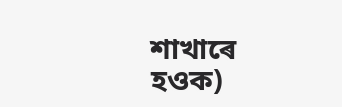শাখাৰে হওক)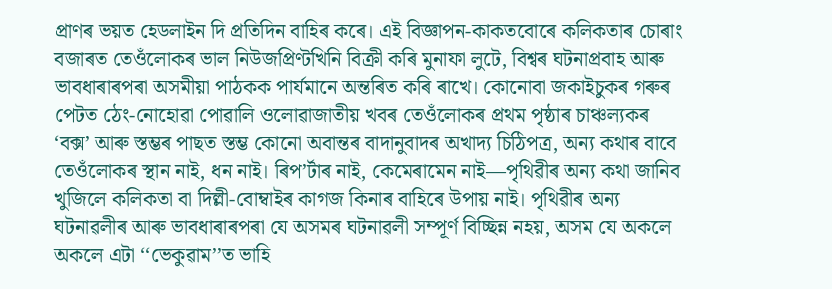প্ৰাণৰ ভয়ত হেডলাইন দি প্ৰতিদিন বাহিৰ কৰে। এই বিজ্ঞাপন-কাকতবোৰে কলিকতাৰ চোৰাং বজাৰত তেওঁলোকৰ ভাল নিউজপ্ৰিণ্টখিনি বিক্ৰী কৰি মুনাফা লুটে, বিশ্বৰ ঘটনাপ্ৰবাহ আৰু ভাবধাৰাৰপৰা অসমীয়া পাঠকক পাৰ্যমানে অন্তৰিত কৰি ৰাখে। কোনোবা জকাইচুকৰ গৰুৰ পেটত ঠেং-নোহোৱা পোৱালি ওলোৱাজাতীয় খবৰ তেওঁলোকৰ প্ৰথম পৃষ্ঠাৰ চাঞ্চল্যকৰ ‘বক্স’ আৰু স্তম্ভৰ পাছত স্তম্ভ কোনো অবান্তৰ বাদানুবাদৰ অখাদ্য চিঠিপত্ৰ, অন্য কথাৰ বাবে তেওঁলোকৰ স্থান নাই, ধন নাই। ৰিপ’ৰ্টাৰ নাই, কেমেৰামেন নাই—পৃথিৱীৰ অন্য কথা জানিব খুজিলে কলিকতা বা দিল্লী-বোম্বাইৰ কাগজ কিনাৰ বাহিৰে উপায় নাই। পৃথিৱীৰ অন্য ঘটনাৱলীৰ আৰু ভাবধাৰাৰপৰা যে অসমৰ ঘটনাৱলী সম্পূৰ্ণ বিচ্ছিন্ন নহয়, অসম যে অকলে অকলে এটা ‘‘ভেকুৱাম’’ত ভাহি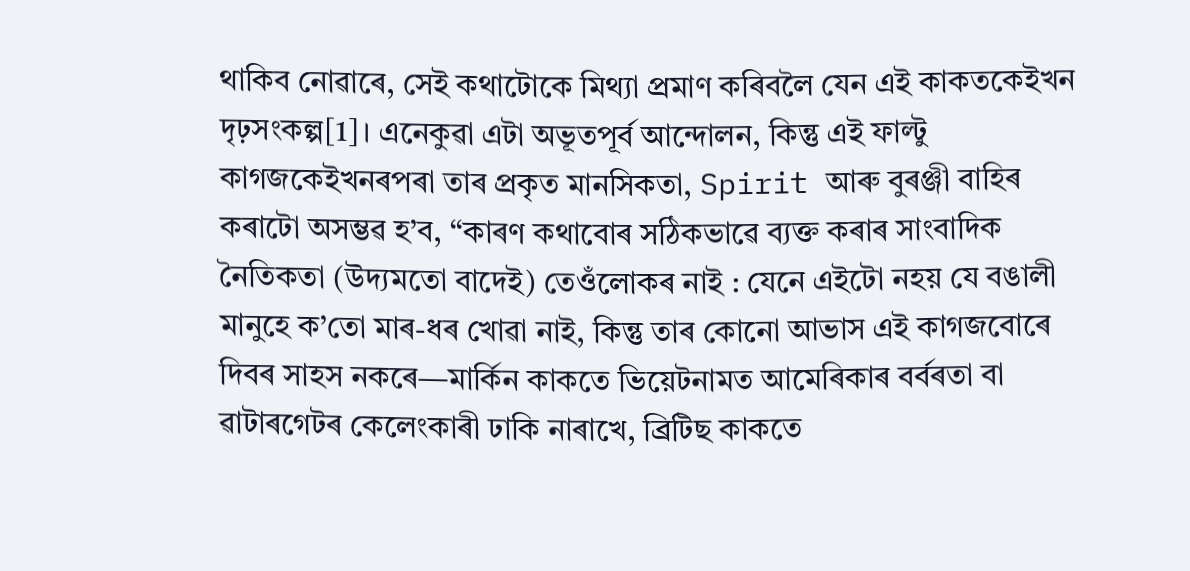থাকিব নোৱাৰে, সেই কথাটোকে মিথ্যা প্ৰমাণ কৰিবলৈ যেন এই কাকতকেইখন দৃঢ়সংকল্প[1]। এনেকুৱা এটা অভূতপূৰ্ব আন্দোলন, কিন্তু এই ফাল্টু কাগজকেইখনৰপৰা তাৰ প্ৰকৃত মানসিকতা, Spirit আৰু বুৰঞ্জী বাহিৰ কৰাটো অসম্ভৱ হ’ব, ‘‘কাৰণ কথাবোৰ সঠিকভাৱে ব্যক্ত কৰাৰ সাংবাদিক নৈতিকতা (উদ্যমতো বাদেই) তেওঁলোকৰ নাই : যেনে এইটো নহয় যে বঙালী মানুহে ক’তো মাৰ-ধৰ খোৱা নাই, কিন্তু তাৰ কোনো আভাস এই কাগজবোৰে দিবৰ সাহস নকৰে—মাৰ্কিন কাকতে ভিয়েটনামত আমেৰিকাৰ বৰ্বৰতা বা ৱাটাৰগেটৰ কেলেংকাৰী ঢাকি নাৰাখে, ব্ৰিটিছ কাকতে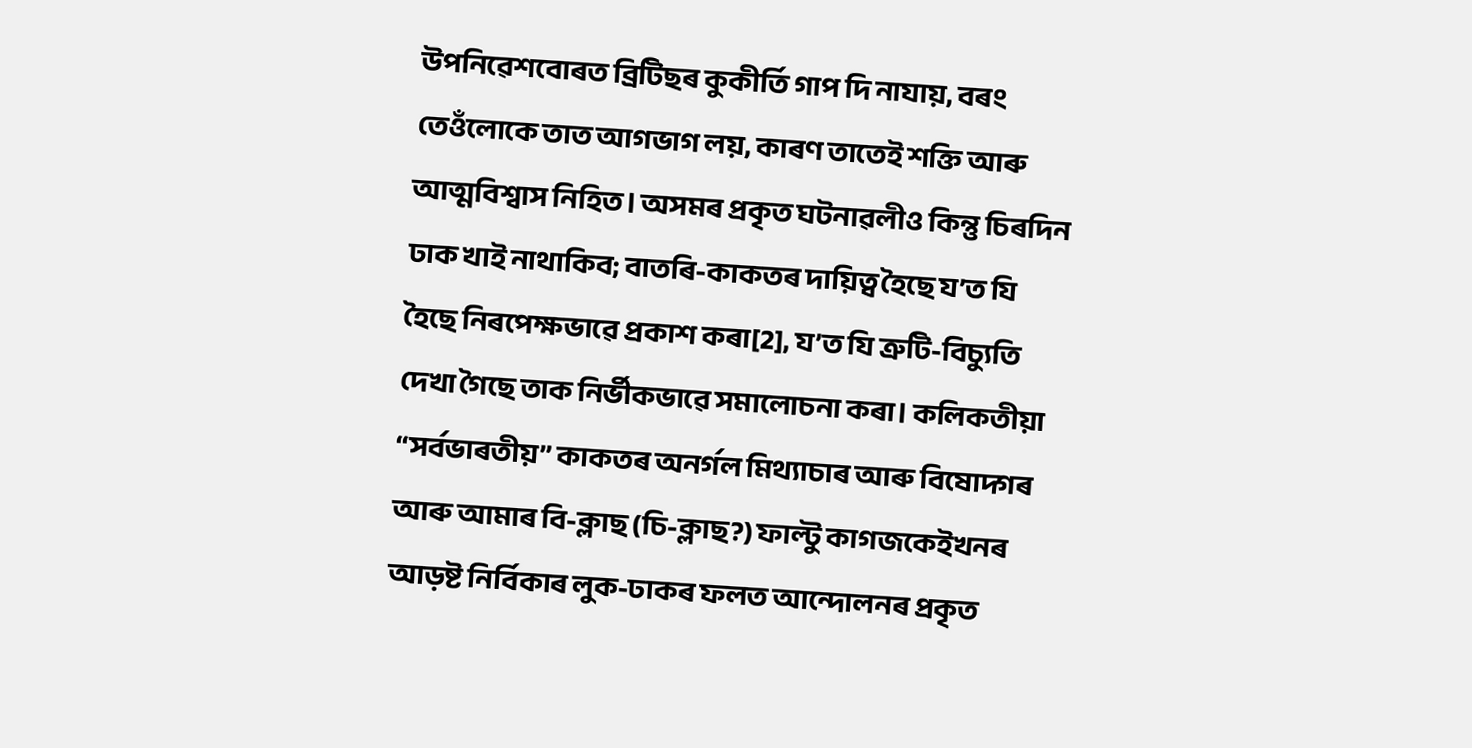উপনিৱেশবোৰত ব্ৰিটিছৰ কুকীৰ্তি গাপ দি নাযায়, বৰং তেওঁলোকে তাত আগভাগ লয়, কাৰণ তাতেই শক্তি আৰু আত্মবিশ্বাস নিহিত। অসমৰ প্ৰকৃত ঘটনাৱলীও কিন্তু চিৰদিন ঢাক খাই নাথাকিব; বাতৰি-কাকতৰ দায়িত্ব হৈছে য’ত যি হৈছে নিৰপেক্ষভাৱে প্ৰকাশ কৰা[2], য’ত যি ত্ৰুটি-বিচ্যুতি দেখা গৈছে তাক নিৰ্ভীকভাৱে সমালোচনা কৰা। কলিকতীয়া ‘‘সৰ্বভাৰতীয়’’ কাকতৰ অনৰ্গল মিথ্যাচাৰ আৰু বিষোদ্গৰ আৰু আমাৰ বি-ক্লাছ (চি-ক্লাছ?) ফাল্টু কাগজকেইখনৰ আড়ষ্ট নিৰ্বিকাৰ লুক-ঢাকৰ ফলত আন্দোলনৰ প্ৰকৃত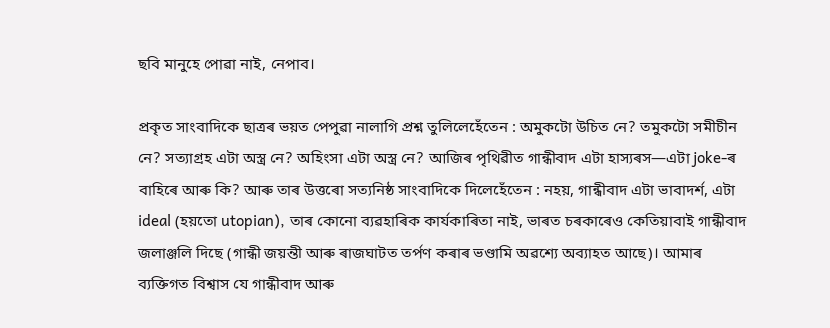ছবি মানুহে পোৱা নাই, নেপাব।

প্ৰকৃত সাংবাদিকে ছাত্ৰৰ ভয়ত পেপুৱা নালাগি প্ৰশ্ন তুলিলেহেঁতেন : অমুকটো উচিত নে? তমুকটো সমীচীন নে? সত্যাগ্ৰহ এটা অস্ত্ৰ নে? অহিংসা এটা অস্ত্ৰ নে? আজিৰ পৃথিৱীত গান্ধীবাদ এটা হাস্যৰস—এটা joke-ৰ বাহিৰে আৰু কি? আৰু তাৰ উত্তৰো সত্যনিষ্ঠ সাংবাদিকে দিলেহেঁতেন : নহয়, গান্ধীবাদ এটা ভাবাদৰ্শ, এটা ideal (হয়তো utopian), তাৰ কোনো ব্যৱহাৰিক কাৰ্যকাৰিতা নাই, ভাৰত চৰকাৰেও কেতিয়াবাই গান্ধীবাদ জলাঞ্জলি দিছে (গান্ধী জয়ন্তী আৰু ৰাজঘাটত তৰ্পণ কৰাৰ ভণ্ডামি অৱশ্যে অব্যাহত আছে)। আমাৰ ব্যক্তিগত বিশ্বাস যে গান্ধীবাদ আৰু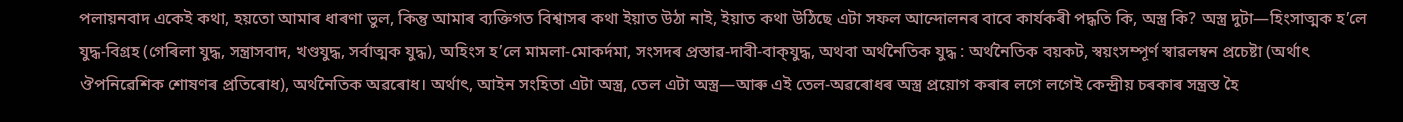পলায়নবাদ একেই কথা, হয়তো আমাৰ ধাৰণা ভুল, কিন্তু আমাৰ ব্যক্তিগত বিশ্বাসৰ কথা ইয়াত উঠা নাই, ইয়াত কথা উঠিছে এটা সফল আন্দোলনৰ বাবে কাৰ্যকৰী পদ্ধতি কি, অস্ত্ৰ কি? অস্ত্ৰ দুটা—হিংসাত্মক হ’লে যুদ্ধ-বিগ্ৰহ (গেৰিলা যুদ্ধ, সন্ত্ৰাসবাদ, খণ্ডযুদ্ধ, সৰ্বাত্মক যুদ্ধ), অহিংস হ’লে মামলা-মোকৰ্দমা, সংসদৰ প্ৰস্তাৱ-দাবী-বাক্‌যুদ্ধ, অথবা অৰ্থনৈতিক যুদ্ধ : অৰ্থনৈতিক বয়কট, স্বয়ংসম্পূৰ্ণ স্বাৱলম্বন প্ৰচেষ্টা (অৰ্থাৎ ঔপনিৱেশিক শোষণৰ প্ৰতিৰোধ), অৰ্থনৈতিক অৱৰোধ। অৰ্থাৎ, আইন সংহিতা এটা অস্ত্ৰ, তেল এটা অস্ত্ৰ—আৰু এই তেল-অৱৰোধৰ অস্ত্ৰ প্ৰয়োগ কৰাৰ লগে লগেই কেন্দ্ৰীয় চৰকাৰ সন্ত্ৰস্ত হৈ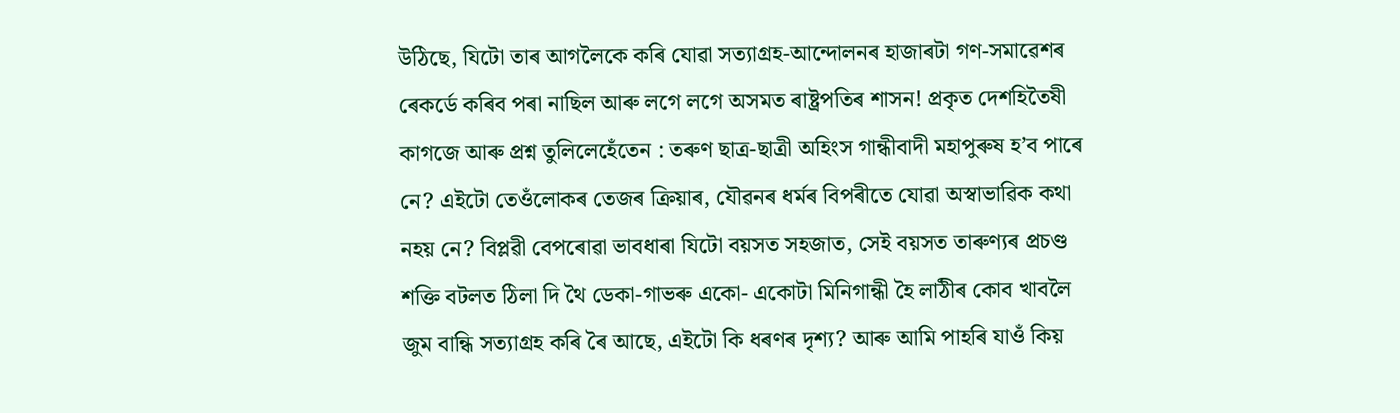উঠিছে, যিটো তাৰ আগলৈকে কৰি যোৱা সত্যাগ্ৰহ-আন্দোলনৰ হাজাৰটা গণ-সমাৱেশৰ ৰেকৰ্ডে কৰিব পৰা নাছিল আৰু লগে লগে অসমত ৰাষ্ট্ৰপতিৰ শাসন! প্ৰকৃত দেশহিতৈষী কাগজে আৰু প্ৰশ্ন তুলিলেহেঁতেন : তৰুণ ছাত্ৰ-ছাত্ৰী অহিংস গান্ধীবাদী মহাপুৰুষ হ’ব পাৰে নে? এইটো তেওঁলোকৰ তেজৰ ক্ৰিয়াৰ, যৌৱনৰ ধৰ্মৰ বিপৰীতে যোৱা অস্বাভাৱিক কথা নহয় নে? বিপ্লৱী বেপৰোৱা ভাবধাৰা যিটো বয়সত সহজাত, সেই বয়সত তাৰুণ্যৰ প্ৰচণ্ড শক্তি বটলত ঠিলা দি থৈ ডেকা-গাভৰু একো- একোটা মিনিগান্ধী হৈ লাঠীৰ কোব খাবলৈ জুম বান্ধি সত্যাগ্ৰহ কৰি ৰৈ আছে, এইটো কি ধৰণৰ দৃশ্য? আৰু আমি পাহৰি যাওঁ কিয়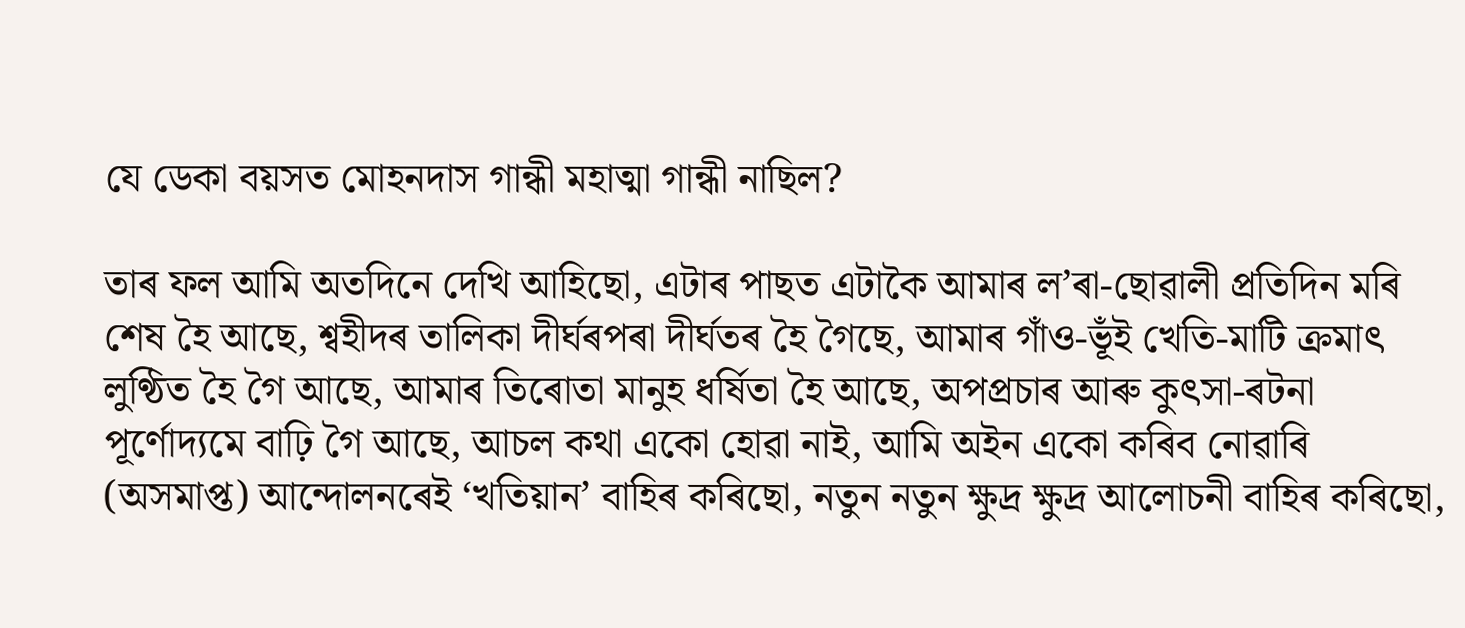যে ডেকা বয়সত মোহনদাস গান্ধী মহাত্মা গান্ধী নাছিল?

তাৰ ফল আমি অতদিনে দেখি আহিছো, এটাৰ পাছত এটাকৈ আমাৰ ল’ৰা-ছোৱালী প্ৰতিদিন মৰি শেষ হৈ আছে, শ্বহীদৰ তালিকা দীৰ্ঘৰপৰা দীৰ্ঘতৰ হৈ গৈছে, আমাৰ গাঁও-ভূঁই খেতি-মাটি ক্ৰমাৎ লুণ্ঠিত হৈ গৈ আছে, আমাৰ তিৰোতা মানুহ ধৰ্ষিতা হৈ আছে, অপপ্ৰচাৰ আৰু কুৎসা-ৰটনা পূৰ্ণোদ্যমে বাঢ়ি গৈ আছে, আচল কথা একো হোৱা নাই, আমি অইন একো কৰিব নোৱাৰি (অসমাপ্ত) আন্দোলনৰেই ‘খতিয়ান’ বাহিৰ কৰিছো, নতুন নতুন ক্ষুদ্ৰ ক্ষুদ্ৰ আলোচনী বাহিৰ কৰিছো,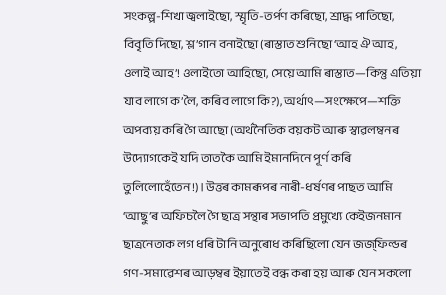সংকল্প-শিখা জ্বলাইছো, স্মৃতি-তৰ্পণ কৰিছো, শ্ৰাদ্ধ পাতিছো, বিবৃতি দিছো, শ্ল’গান বনাইছো (ৰাস্তাত শুনিছো ‘আহ ঐ আহ, ওলাই আহ’! ওলাইতো আহিছো, সেয়ে আমি ৰাস্তাত—কিন্তু এতিয়া যাব লাগে ক’লৈ, কৰিব লাগে কি?), অৰ্থাৎ—সংক্ষেপে—শক্তি অপব্যয় কৰি গৈ আছো (অৰ্থনৈতিক বয়কট আৰু স্বাৱলম্বনৰ উদ্যোগকেই যদি তাতকৈ আমি ইমানদিনে পূৰ্ণ কৰি তুলিলোহেঁতেন!)। উত্তৰ কামৰূপৰ নাৰী-ধৰ্ষণৰ পাছত আমি ‘আছু’ৰ অফিচলৈ গৈ ছাত্ৰ সন্থাৰ সভাপতি প্ৰমুখ্যে কেইজনমান ছাত্ৰনেতাক লগ ধৰি টানি অনুৰোধ কৰিছিলো যেন জজ্‌ফিল্ডৰ গণ-সমাৱেশৰ আড়ম্বৰ ইয়াতেই বন্ধ কৰা হয় আৰু যেন সকলো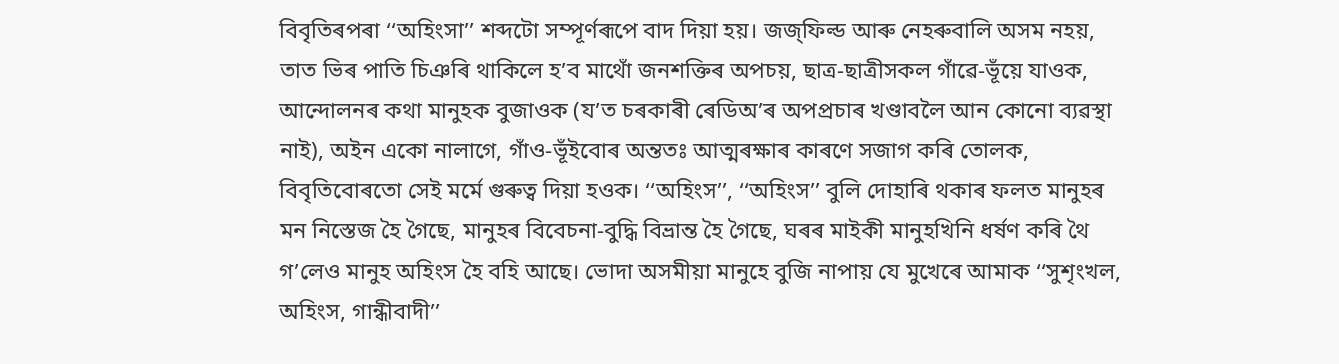বিবৃতিৰপৰা ‘‘অহিংসা’’ শব্দটো সম্পূৰ্ণৰূপে বাদ দিয়া হয়। জজ্‌ফিল্ড আৰু নেহৰুবালি অসম নহয়, তাত ভিৰ পাতি চিঞৰি থাকিলে হ’ব মাথোঁ জনশক্তিৰ অপচয়, ছাত্ৰ-ছাত্ৰীসকল গাঁৱে-ভূঁয়ে যাওক, আন্দোলনৰ কথা মানুহক বুজাওক (য’ত চৰকাৰী ৰেডিঅ’ৰ অপপ্ৰচাৰ খণ্ডাবলৈ আন কোনো ব্যৱস্থা নাই), অইন একো নালাগে, গাঁও-ভূঁইবোৰ অন্ততঃ আত্মৰক্ষাৰ কাৰণে সজাগ কৰি তোলক, বিবৃতিবোৰতো সেই মৰ্মে গুৰুত্ব দিয়া হওক। ‘‘অহিংস’’, ‘‘অহিংস’’ বুলি দোহাৰি থকাৰ ফলত মানুহৰ মন নিস্তেজ হৈ গৈছে, মানুহৰ বিবেচনা-বুদ্ধি বিভ্ৰান্ত হৈ গৈছে, ঘৰৰ মাইকী মানুহখিনি ধৰ্ষণ কৰি থৈ গ’লেও মানুহ অহিংস হৈ বহি আছে। ভোদা অসমীয়া মানুহে বুজি নাপায় যে মুখেৰে আমাক ‘‘সুশৃংখল, অহিংস, গান্ধীবাদী’’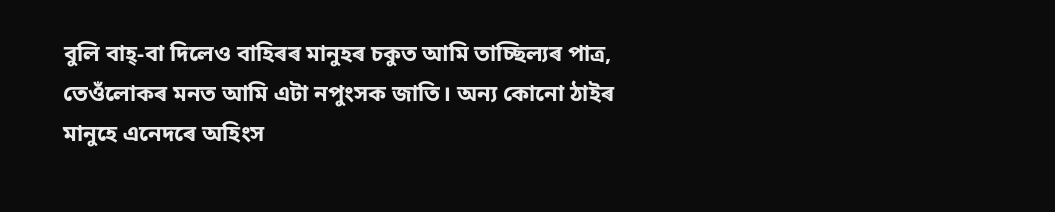বুলি বাহ্-বা দিলেও বাহিৰৰ মানুহৰ চকুত আমি তাচ্ছিল্যৰ পাত্ৰ, তেওঁলোকৰ মনত আমি এটা নপুংসক জাতি। অন্য কোনো ঠাইৰ মানুহে এনেদৰে অহিংস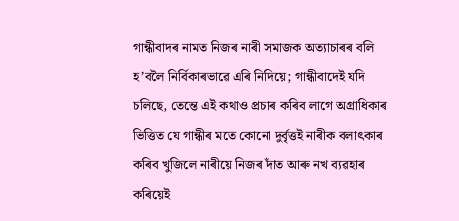গান্ধীবাদৰ নামত নিজৰ নাৰী সমাজক অত্যাচাৰৰ বলি হ’বলৈ নিৰ্বিকাৰভাৱে এৰি নিদিয়ে; গান্ধীবাদেই যদি চলিছে, তেন্তে এই কথাও প্ৰচাৰ কৰিব লাগে অগ্ৰাধিকাৰ ভিত্তিত যে গান্ধীৰ মতে কোনো দুৰ্বৃত্তই নাৰীক বলাৎকাৰ কৰিব খুজিলে নাৰীয়ে নিজৰ দাঁত আৰু নখ ব্যৱহাৰ কৰিয়েই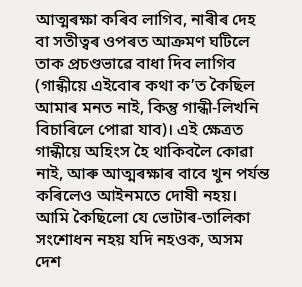আত্মৰক্ষা কৰিব লাগিব, নাৰীৰ দেহ বা সতীত্বৰ ওপৰত আক্ৰমণ ঘটিলে তাক প্ৰচণ্ডভাৱে বাধা দিব লাগিব (গান্ধীয়ে এইবোৰ কথা ক’ত কৈছিল আমাৰ মনত নাই, কিন্তু গান্ধী-লিখনি বিচাৰিলে পোৱা যাব)। এই ক্ষেত্ৰত গান্ধীয়ে অহিংস হৈ থাকিবলৈ কোৱা নাই, আৰু আত্মৰক্ষাৰ বাবে খুন পৰ্যন্ত কৰিলেও আইনমতে দোষী নহয়। আমি কৈছিলো যে ভোটাৰ-তালিকা সংশোধন নহয় যদি নহওক, অসম দেশ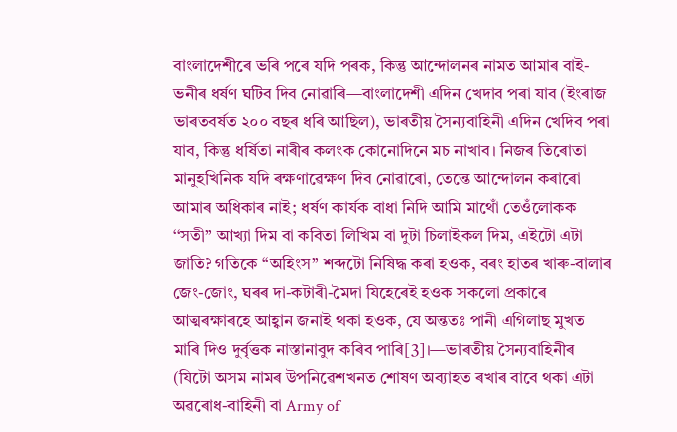বাংলাদেশীৰে ভৰি পৰে যদি পৰক, কিন্তু আন্দোলনৰ নামত আমাৰ বাই-ভনীৰ ধৰ্ষণ ঘটিব দিব নোৱাৰি—বাংলাদেশী এদিন খেদাব পৰা যাব (ইংৰাজ ভাৰতবৰ্ষত ২০০ বছৰ ধৰি আছিল), ভাৰতীয় সৈন্যবাহিনী এদিন খেদিব পৰা যাব, কিন্তু ধৰ্ষিতা নাৰীৰ কলংক কোনোদিনে মচ নাখাব। নিজৰ তিৰোতা মানুহখিনিক যদি ৰক্ষণাৱেক্ষণ দিব নোৱাৰো, তেন্তে আন্দোলন কৰাৰো আমাৰ অধিকাৰ নাই; ধৰ্ষণ কাৰ্যক বাধা নিদি আমি মাথোঁ তেওঁলোকক ‘‘সতী’’ আখ্যা দিম বা কবিতা লিখিম বা দুটা চিলাইকল দিম, এইটো এটা জাতি? গতিকে ‘‘অহিংস’’ শব্দটো নিষিদ্ধ কৰা হওক, বৰং হাতৰ খাৰু-বালাৰ জেং-জোং, ঘৰৰ দা-কটাৰী-মৈদা যিহেৰেই হওক সকলো প্ৰকাৰে আত্মৰক্ষাৰহে আহ্বান জনাই থকা হওক, যে অন্ততঃ পানী এগিলাছ মুখত মাৰি দিও দুৰ্বৃত্তক নাস্তানাবুদ কৰিব পাৰি[3]।—ভাৰতীয় সৈন্যবাহিনীৰ (যিটো অসম নামৰ উপনিৱেশখনত শোষণ অব্যাহত ৰখাৰ বাবে থকা এটা অৱৰোধ-বাহিনী বা Army of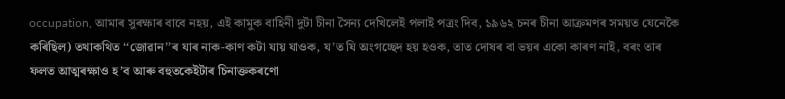occupation, আমাৰ সুৰক্ষাৰ বাবে নহয়, এই কামুক বাহিনী দুটা চীনা সৈন্য দেখিলেই পলাই পত্ৰং দিব, ১৯৬২ চনৰ চীনা আক্ৰমণৰ সময়ত যেনেকৈ কৰিছিল) তথাকথিত ‘‘জোৱান’’ৰ যাৰ নাক-কাণ কটা যায় যাওক, য’ত যি অংগচ্ছেদ হয় হওক, তাত দোষৰ বা ভয়ৰ একো কাৰণ নাই, বৰং তাৰ ফলত আত্মৰক্ষাও হ’ব আৰু বহুতকেইটাৰ চিনাক্তকৰণো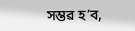সম্ভৱ হ’ব,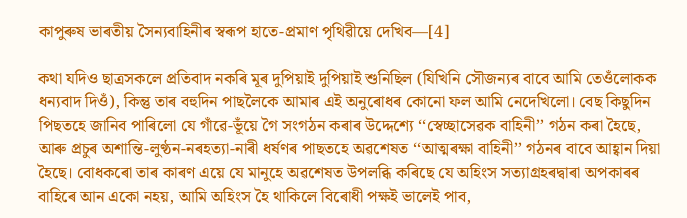কাপুৰুষ ভাৰতীয় সৈন্যবাহিনীৰ স্বৰূপ হাতে-প্ৰমাণ পৃথিৱীয়ে দেখিব—[4]

কথা যদিও ছাত্ৰসকলে প্ৰতিবাদ নকৰি মূৰ দুপিয়াই দুপিয়াই শুনিছিল (যিখিনি সৌজন্যৰ বাবে আমি তেওঁলোকক ধন্যবাদ দিওঁ), কিন্তু তাৰ বহুদিন পাছলৈকে আমাৰ এই অনুৰোধৰ কোনো ফল আমি নেদেখিলো। বেছ কিছুদিন পিছতহে জানিব পাৰিলো যে গাঁৱে-ভূঁয়ে গৈ সংগঠন কৰাৰ উদ্দেশ্যে ‘‘স্বেচ্ছাসেৱক বাহিনী’’ গঠন কৰা হৈছে, আৰু প্ৰচুৰ অশান্তি-লুণ্ঠন-নৰহত্যা-নাৰী ধৰ্ষণৰ পাছতহে অৱশেষত ‘‘আত্মৰক্ষা বাহিনী’’ গঠনৰ বাবে আহ্বান দিয়া হৈছে। বোধকৰো তাৰ কাৰণ এয়ে যে মানুহে অৱশেষত উপলব্ধি কৰিছে যে অহিংস সত্যাগ্ৰহৰদ্বাৰা অপকাৰৰ বাহিৰে আন একো নহয়, আমি অহিংস হৈ থাকিলে বিৰোধী পক্ষই ভালেই পাব,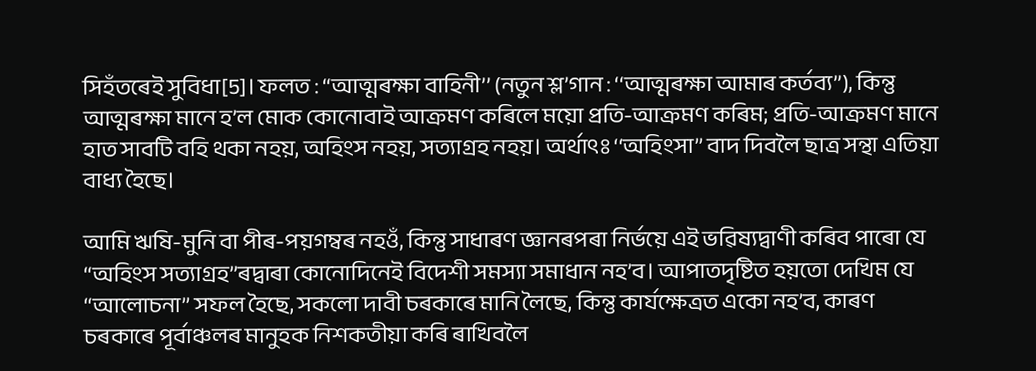সিহঁতৰেই সুবিধা[5]। ফলত : ‘‘আত্মৰক্ষা বাহিনী’’ (নতুন শ্ল’গান : ‘‘আত্মৰক্ষা আমাৰ কৰ্তব্য’’), কিন্তু আত্মৰক্ষা মানে হ’ল মোক কোনোবাই আক্ৰমণ কৰিলে ময়ো প্ৰতি-আক্ৰমণ কৰিম; প্ৰতি-আক্ৰমণ মানে হাত সাবটি বহি থকা নহয়, অহিংস নহয়, সত্যাগ্ৰহ নহয়। অৰ্থাৎঃ ‘‘অহিংসা’’ বাদ দিবলৈ ছাত্ৰ সন্থা এতিয়া বাধ্য হৈছে।

আমি ঋষি-মুনি বা পীৰ-পয়গম্বৰ নহওঁ, কিন্তু সাধাৰণ জ্ঞানৰপৰা নিৰ্ভয়ে এই ভৱিষ্যদ্বাণী কৰিব পাৰো যে ‘‘অহিংস সত্যাগ্ৰহ’’ৰদ্বাৰা কোনোদিনেই বিদেশী সমস্যা সমাধান নহ’ব। আপাতদৃষ্টিত হয়তো দেখিম যে ‘‘আলোচনা’’ সফল হৈছে, সকলো দাবী চৰকাৰে মানি লৈছে, কিন্তু কাৰ্যক্ষেত্ৰত একো নহ’ব, কাৰণ চৰকাৰে পূৰ্বাঞ্চলৰ মানুহক নিশকতীয়া কৰি ৰাখিবলৈ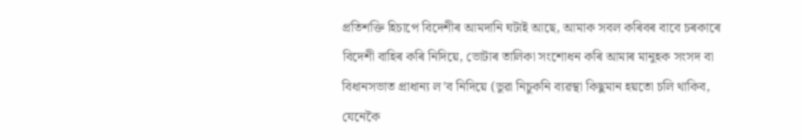প্ৰতিশক্তি হিচাপে বিদেশীৰ আমদানি ঘটাই আছে, আমাক সবল কৰিবৰ বাবে চৰকাৰে বিদেশী বাহিৰ কৰি নিদিয়ে, ভোটাৰ তালিকা সংশোধন কৰি আমাৰ মানুহক সংসদ বা বিধানসভাত প্ৰাধান্য ল’ব নিদিয়ে (ভুৱা নিচুকনি ব্যৱস্থা কিছুমান হয়তো চলি থাকিব, যেনেকৈ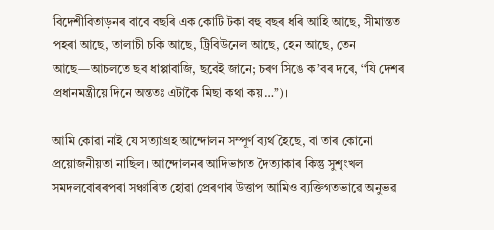বিদেশীবিতাড়নৰ বাবে বছৰি এক কোটি টকা বহু বছৰ ধৰি আহি আছে, সীমান্তত পহৰা আছে, তালাচী চকি আছে, ট্ৰিবিউনেল আছে, হেন আছে, তেন আছে—আচলতে ছব ধাপ্পাবাজি, ছবেই জানে; চৰণ সিঙে ক’বৰ দৰে, ‘‘যি দেশৰ প্ৰধানমন্ত্ৰীয়ে দিনে অন্ততঃ এটাকৈ মিছা কথা কয়…’’)।

আমি কোৱা নাই যে সত্যাগ্ৰহ আন্দোলন সম্পূৰ্ণ ব্যৰ্থ হৈছে, বা তাৰ কোনো প্ৰয়োজনীয়তা নাছিল। আন্দোলনৰ আদিভাগত দৈত্যাকাৰ কিন্তু সুশৃংখল সমদলবোৰৰপৰা সঞ্চাৰিত হোৱা প্ৰেৰণাৰ উত্তাপ আমিও ব্যক্তিগতভাৱে অনুভৱ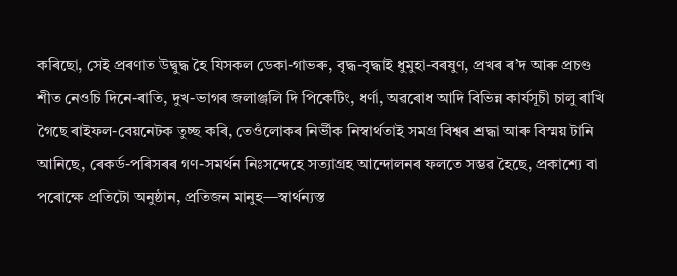কৰিছো, সেই প্ৰৰণাত উদ্বুদ্ধ হৈ যিসকল ডেকা-গাভৰু, বৃদ্ধ-বৃদ্ধাই ধুমুহা-বৰষুণ, প্ৰখৰ ৰ’দ আৰু প্ৰচণ্ড শীত নেওচি দিনে-ৰাতি, দুখ-ভাগৰ জলাঞ্জলি দি পিকেটিং, ধৰ্ণা, অৱৰোধ আদি বিভিন্ন কাৰ্যসূচী চালু ৰাখি গৈছে ৰাইফল-বেয়নেটক তুচ্ছ কৰি, তেওঁলোকৰ নিৰ্ভীক নিস্বাৰ্থতাই সমগ্ৰ বিশ্বৰ শ্ৰদ্ধা আৰু বিস্ময় টানি আনিছে, ৰেকৰ্ড-পৰিসৰৰ গণ-সমৰ্থন নিঃসন্দেহে সত্যাগ্ৰহ আন্দোলনৰ ফলতে সম্ভৱ হৈছে, প্ৰকাশ্যে বা পৰোক্ষে প্ৰতিটো অনুষ্ঠান, প্ৰতিজন মানুহ—স্বাৰ্থন্যস্ত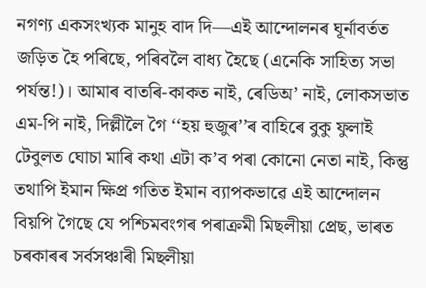নগণ্য একসংখ্যক মানুহ বাদ দি—এই আন্দোলনৰ ঘূৰ্নাবৰ্তত জড়িত হৈ পৰিছে, পৰিবলৈ বাধ্য হৈছে (এনেকি সাহিত্য সভা পৰ্যন্ত!)। আমাৰ বাতৰি-কাকত নাই, ৰেডিঅ’ নাই, লোকসভাত এম-পি নাই, দিল্লীলৈ গৈ ‘‘হয় হুজুৰ’’ৰ বাহিৰে বুকু ফুলাই টেবুলত ঘোচা মাৰি কথা এটা ক’ব পৰা কোনো নেতা নাই, কিন্তু তথাপি ইমান ক্ষিপ্ৰ গতিত ইমান ব্যাপকভাৱে এই আন্দোলন বিয়পি গৈছে যে পশ্চিমবংগৰ পৰাক্ৰমী মিছলীয়া প্ৰেছ, ভাৰত চৰকাৰৰ সৰ্বসঞ্চাৰী মিছলীয়া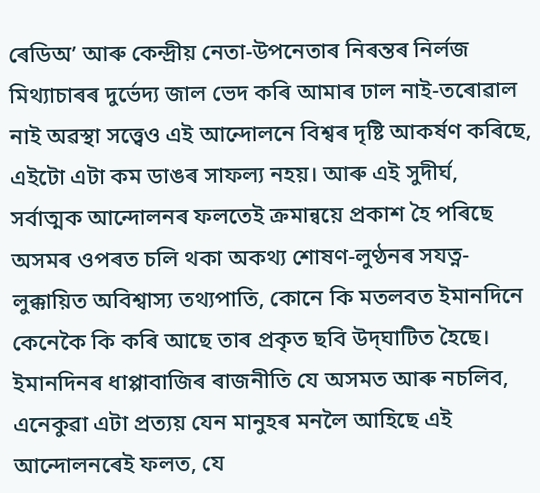ৰেডিঅ’ আৰু কেন্দ্ৰীয় নেতা-উপনেতাৰ নিৰন্তৰ নিৰ্লজ মিথ্যাচাৰৰ দুৰ্ভেদ্য জাল ভেদ কৰি আমাৰ ঢাল নাই-তৰোৱাল নাই অৱস্থা সত্ত্বেও এই আন্দোলনে বিশ্বৰ দৃষ্টি আকৰ্ষণ কৰিছে, এইটো এটা কম ডাঙৰ সাফল্য নহয়। আৰু এই সুদীৰ্ঘ, সৰ্বাত্মক আন্দোলনৰ ফলতেই ক্ৰমান্বয়ে প্ৰকাশ হৈ পৰিছে অসমৰ ওপৰত চলি থকা অকথ্য শোষণ-লুণ্ঠনৰ সযত্ন-লুক্কায়িত অবিশ্বাস্য তথ্যপাতি, কোনে কি মতলবত ইমানদিনে কেনেকৈ কি কৰি আছে তাৰ প্ৰকৃত ছবি উদ্‌ঘাটিত হৈছে। ইমানদিনৰ ধাপ্পাবাজিৰ ৰাজনীতি যে অসমত আৰু নচলিব, এনেকুৱা এটা প্ৰত্যয় যেন মানুহৰ মনলৈ আহিছে এই আন্দোলনৰেই ফলত, যে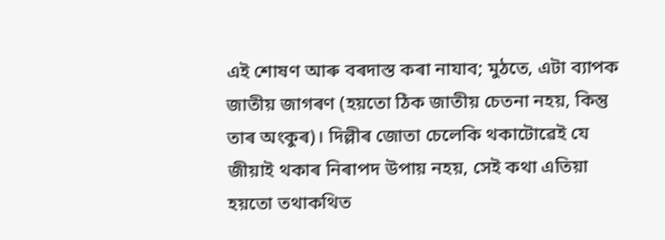এই শোষণ আৰু বৰদাস্ত কৰা নাযাব; মুঠতে, এটা ব্যাপক জাতীয় জাগৰণ (হয়তো ঠিক জাতীয় চেতনা নহয়, কিন্তু তাৰ অংকুৰ)। দিল্লীৰ জোতা চেলেকি থকাটোৱেই যে জীয়াই থকাৰ নিৰাপদ উপায় নহয়, সেই কথা এতিয়া হয়তো তথাকথিত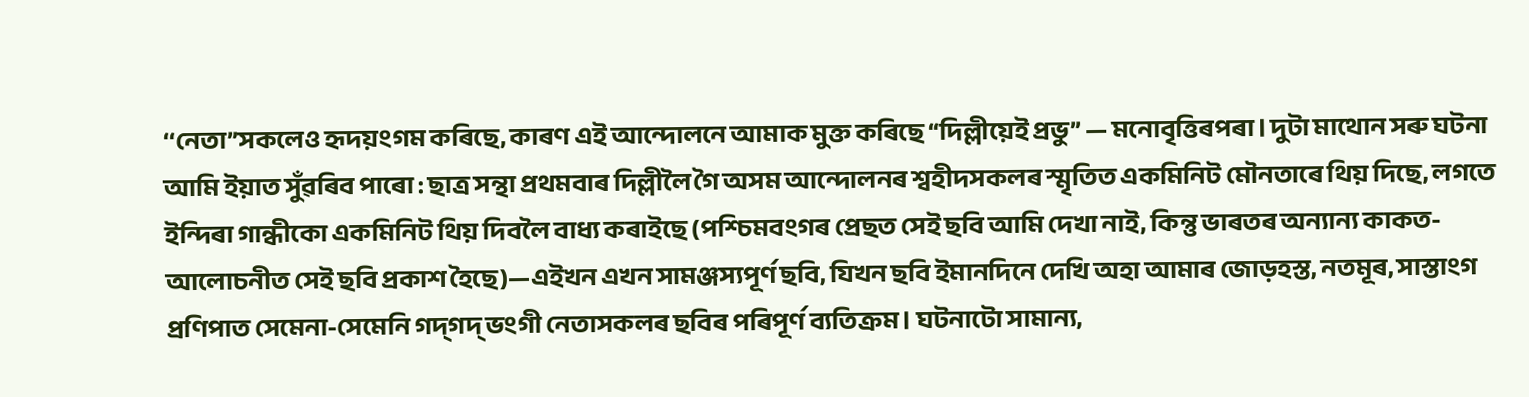‘‘নেতা’’সকলেও হৃদয়ংগম কৰিছে, কাৰণ এই আন্দোলনে আমাক মুক্ত কৰিছে ‘‘দিল্লীয়েই প্ৰভু’’ — মনোবৃত্তিৰপৰা। দুটা মাথোন সৰু ঘটনা আমি ইয়াত সুঁৱৰিব পাৰো : ছাত্ৰ সন্থা প্ৰথমবাৰ দিল্লীলৈ গৈ অসম আন্দোলনৰ শ্বহীদসকলৰ স্মৃতিত একমিনিট মৌনতাৰে থিয় দিছে, লগতে ইন্দিৰা গান্ধীকো একমিনিট থিয় দিবলৈ বাধ্য কৰাইছে (পশ্চিমবংগৰ প্ৰেছত সেই ছবি আমি দেখা নাই, কিন্তু ভাৰতৰ অন্যান্য কাকত-আলোচনীত সেই ছবি প্ৰকাশ হৈছে)—এইখন এখন সামঞ্জস্যপূৰ্ণ ছবি, যিখন ছবি ইমানদিনে দেখি অহা আমাৰ জোড়হস্ত, নতমূৰ, সাস্তাংগ প্ৰণিপাত সেমেনা-সেমেনি গদ্‌গদ্‌ ভংগী নেতাসকলৰ ছবিৰ পৰিপূৰ্ণ ব্যতিক্ৰম। ঘটনাটো সামান্য,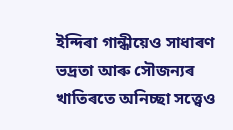ইন্দিৰা গান্ধীয়েও সাধাৰণ ভদ্ৰতা আৰু সৌজন্যৰ খাতিৰতে অনিচ্ছা সত্ত্বেও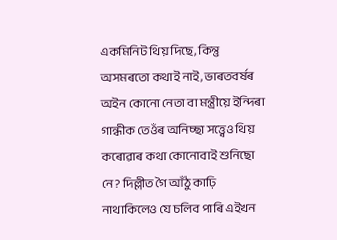একমিনিট থিয় দিছে, কিন্তু অসমৰতো কথাই নাই, ভাৰতবৰ্ষৰ অইন কোনো নেতা বা মন্ত্ৰীয়ে ইন্দিৰা গান্ধীক তেওঁৰ অনিচ্ছা সত্ত্বেও থিয় কৰোৱাৰ কথা কোনোবাই শুনিছো নে? দিল্লীত গৈ আঁঠু কাঢ়ি নাথাকিলেও যে চলিব পাৰি এইখন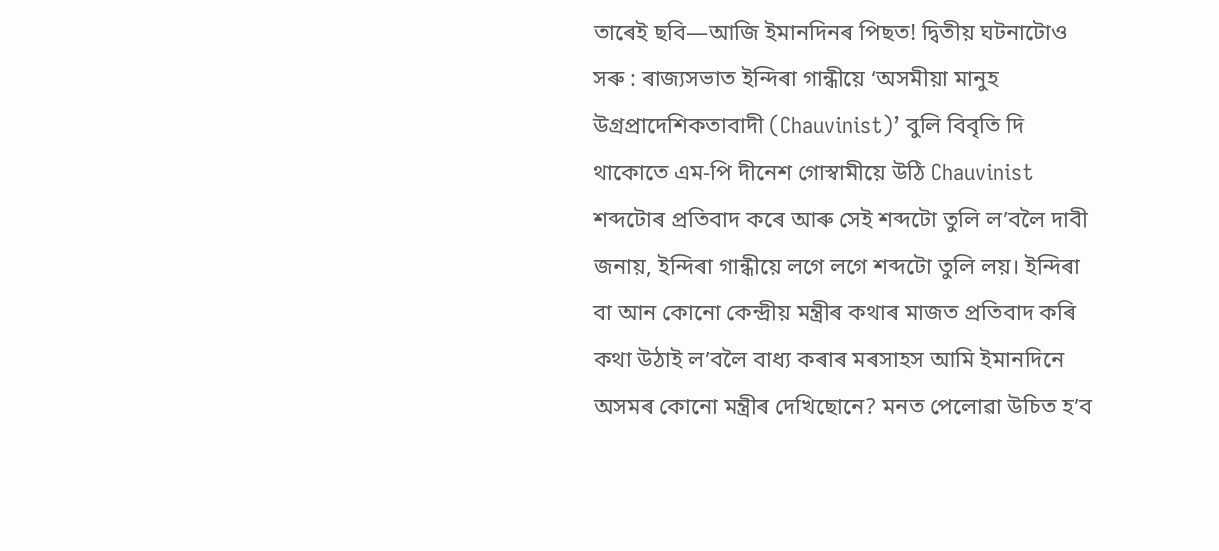তাৰেই ছবি—আজি ইমানদিনৰ পিছত! দ্বিতীয় ঘটনাটোও সৰু : ৰাজ্যসভাত ইন্দিৰা গান্ধীয়ে ‘অসমীয়া মানুহ উগ্ৰপ্ৰাদেশিকতাবাদী (Chauvinist)’ বুলি বিবৃতি দি থাকোতে এম-পি দীনেশ গোস্বামীয়ে উঠি Chauvinist শব্দটোৰ প্ৰতিবাদ কৰে আৰু সেই শব্দটো তুলি ল’বলৈ দাবী জনায়, ইন্দিৰা গান্ধীয়ে লগে লগে শব্দটো তুলি লয়। ইন্দিৰা বা আন কোনো কেন্দ্ৰীয় মন্ত্ৰীৰ কথাৰ মাজত প্ৰতিবাদ কৰি কথা উঠাই ল’বলৈ বাধ্য কৰাৰ মৰসাহস আমি ইমানদিনে অসমৰ কোনো মন্ত্ৰীৰ দেখিছোনে? মনত পেলোৱা উচিত হ’ব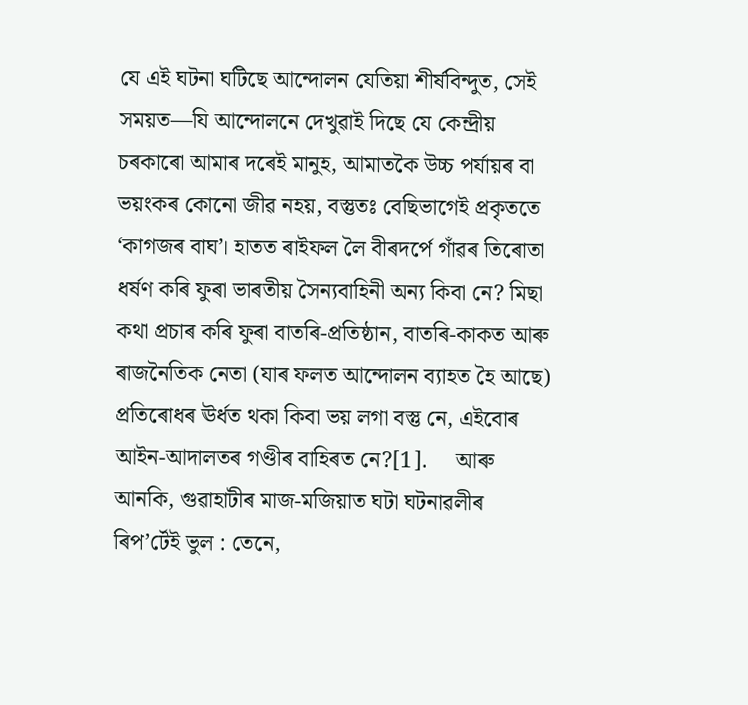যে এই ঘটনা ঘটিছে আন্দোলন যেতিয়া শীৰ্ষবিন্দুত, সেই সময়ত—যি আন্দোলনে দেখুৱাই দিছে যে কেন্দ্ৰীয় চৰকাৰো আমাৰ দৰেই মানুহ, আমাতকৈ উচ্চ পৰ্যায়ৰ বা ভয়ংকৰ কোনো জীৱ নহয়, বস্তুতঃ বেছিভাগেই প্ৰকৃততে ‘কাগজৰ বাঘ’। হাতত ৰাইফল লৈ বীৰদৰ্পে গাঁৱৰ তিৰোতা ধৰ্ষণ কৰি ফুৰা ভাৰতীয় সৈন্যবাহিনী অন্য কিবা নে? মিছা কথা প্ৰচাৰ কৰি ফুৰা বাতৰি-প্ৰতিষ্ঠান, বাতৰি-কাকত আৰু ৰাজনৈতিক নেতা (যাৰ ফলত আন্দোলন ব্যাহত হৈ আছে) প্ৰতিৰোধৰ ঊৰ্ধত থকা কিবা ভয় লগা বস্তু নে, এইবোৰ আইন-আদালতৰ গণ্ডীৰ বাহিৰত নে?[1].     আৰু আনকি, গুৱাহাটীৰ মাজ-মজিয়াত ঘটা ঘটনাৱলীৰ ৰিপ’ৰ্টেই ভুল : তেনে,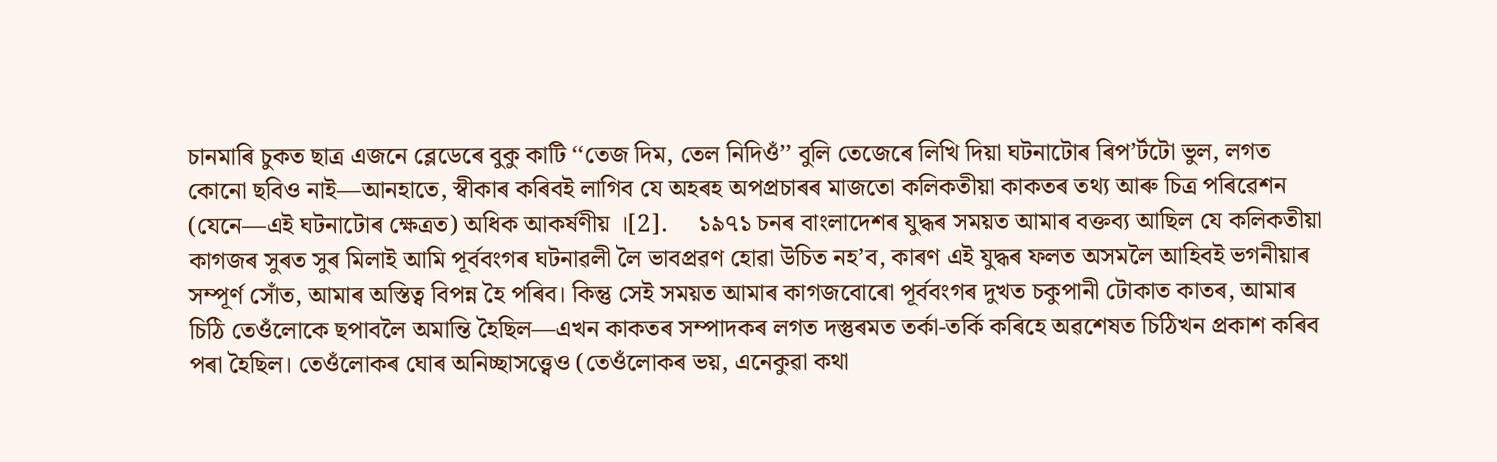চানমাৰি চুকত ছাত্ৰ এজনে ব্লেডেৰে বুকু কাটি ‘‘তেজ দিম, তেল নিদিওঁ’’ বুলি তেজেৰে লিখি দিয়া ঘটনাটোৰ ৰিপ’ৰ্টটো ভুল, লগত কোনো ছবিও নাই—আনহাতে, স্বীকাৰ কৰিবই লাগিব যে অহৰহ অপপ্ৰচাৰৰ মাজতো কলিকতীয়া কাকতৰ তথ্য আৰু চিত্ৰ পৰিৱেশন (যেনে—এই ঘটনাটোৰ ক্ষেত্ৰত) অধিক আকৰ্ষণীয় ।[2].     ১৯৭১ চনৰ বাংলাদেশৰ যুদ্ধৰ সময়ত আমাৰ বক্তব্য আছিল যে কলিকতীয়া কাগজৰ সুৰত সুৰ মিলাই আমি পূৰ্ববংগৰ ঘটনাৱলী লৈ ভাবপ্ৰৱণ হোৱা উচিত নহ’ব, কাৰণ এই যুদ্ধৰ ফলত অসমলৈ আহিবই ভগনীয়াৰ সম্পূৰ্ণ সোঁত, আমাৰ অস্তিত্ব বিপন্ন হৈ পৰিব। কিন্তু সেই সময়ত আমাৰ কাগজবোৰো পূৰ্ববংগৰ দুখত চকুপানী টোকাত কাতৰ, আমাৰ চিঠি তেওঁলোকে ছপাবলৈ অমান্তি হৈছিল—এখন কাকতৰ সম্পাদকৰ লগত দস্তুৰমত তৰ্কা-তৰ্কি কৰিহে অৱশেষত চিঠিখন প্ৰকাশ কৰিব পৰা হৈছিল। তেওঁলোকৰ ঘোৰ অনিচ্ছাসত্ত্বেও (তেওঁলোকৰ ভয়, এনেকুৱা কথা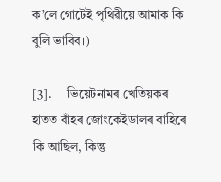ক’লে গোটেই পৃথিৱীয়ে আমাক কি বুলি ভাবিব।)

[3].     ভিয়েটনামৰ খেতিয়কৰ হাতত বাঁহৰ জোংকেইডালৰ বাহিৰে কি আছিল, কিন্তু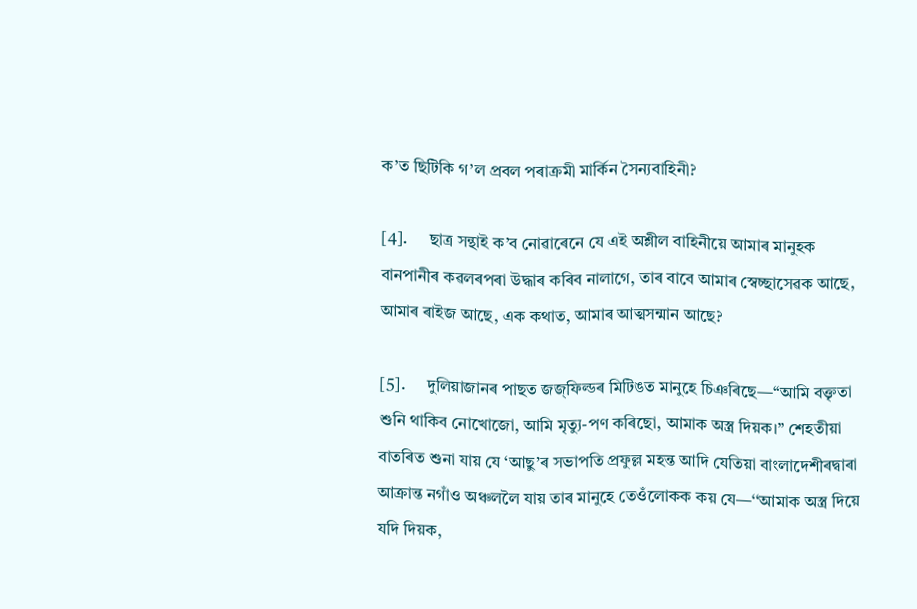ক’ত ছিটিকি গ’ল প্ৰবল পৰাক্ৰমী মাৰ্কিন সৈন্যবাহিনী?

[4].     ছাত্ৰ সন্থাই ক’ব নোৱাৰেনে যে এই অশ্লীল বাহিনীয়ে আমাৰ মানুহক বানপানীৰ কৱলৰপৰা উদ্ধাৰ কৰিব নালাগে, তাৰ বাবে আমাৰ স্বেচ্ছাসেৱক আছে, আমাৰ ৰাইজ আছে, এক কথাত, আমাৰ আত্মসন্মান আছে?

[5].     দুলিয়াজানৰ পাছত জজ্‌ফিল্ডৰ মিটিঙত মানুহে চিঞৰিছে—‘‘আমি বক্তৃতা শুনি থাকিব নোখোজো, আমি মৃত্যু-পণ কৰিছো, আমাক অস্ত্ৰ দিয়ক।’’ শেহতীয়া বাতৰিত শুনা যায় যে ‘আছু’ৰ সভাপতি প্ৰফুল্ল মহন্ত আদি যেতিয়া বাংলাদেশীৰদ্বাৰা আক্ৰান্ত নগাঁও অঞ্চললৈ যায় তাৰ মানুহে তেওঁলোকক কয় যে—‘‘আমাক অস্ত্ৰ দিয়ে যদি দিয়ক,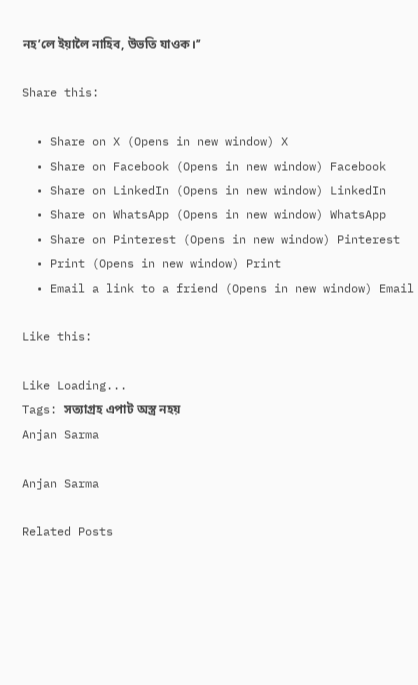নহ’লে ইয়ালৈ নাহিব, উভতি যাওক।’’

Share this:

  • Share on X (Opens in new window) X
  • Share on Facebook (Opens in new window) Facebook
  • Share on LinkedIn (Opens in new window) LinkedIn
  • Share on WhatsApp (Opens in new window) WhatsApp
  • Share on Pinterest (Opens in new window) Pinterest
  • Print (Opens in new window) Print
  • Email a link to a friend (Opens in new window) Email

Like this:

Like Loading...
Tags: সত্যাগ্ৰহ এপাট অস্ত্ৰ নহয়
Anjan Sarma

Anjan Sarma

Related Posts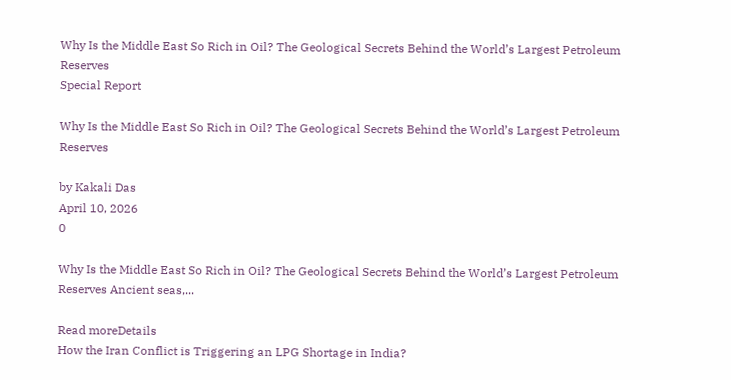Why Is the Middle East So Rich in Oil? The Geological Secrets Behind the World’s Largest Petroleum Reserves
Special Report

Why Is the Middle East So Rich in Oil? The Geological Secrets Behind the World’s Largest Petroleum Reserves

by Kakali Das
April 10, 2026
0

Why Is the Middle East So Rich in Oil? The Geological Secrets Behind the World’s Largest Petroleum Reserves Ancient seas,...

Read moreDetails
How the Iran Conflict is Triggering an LPG Shortage in India?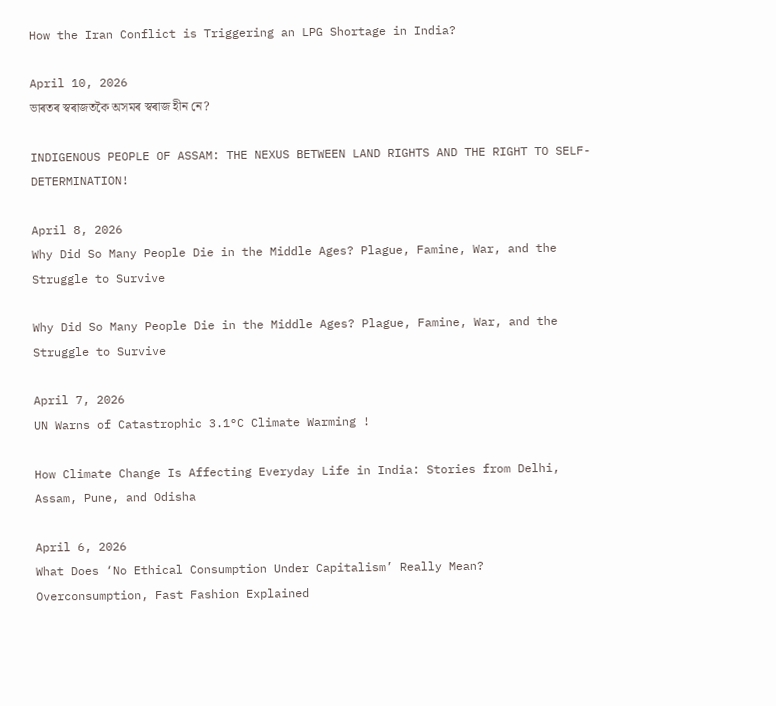How the Iran Conflict is Triggering an LPG Shortage in India?

April 10, 2026
ভাৰতৰ স্বৰাজতকৈ অসমৰ স্বৰাজ হীন নে?

INDIGENOUS PEOPLE OF ASSAM: THE NEXUS BETWEEN LAND RIGHTS AND THE RIGHT TO SELF-DETERMINATION!

April 8, 2026
Why Did So Many People Die in the Middle Ages? Plague, Famine, War, and the Struggle to Survive

Why Did So Many People Die in the Middle Ages? Plague, Famine, War, and the Struggle to Survive

April 7, 2026
UN Warns of Catastrophic 3.1°C Climate Warming !

How Climate Change Is Affecting Everyday Life in India: Stories from Delhi, Assam, Pune, and Odisha

April 6, 2026
What Does ‘No Ethical Consumption Under Capitalism’ Really Mean? Overconsumption, Fast Fashion Explained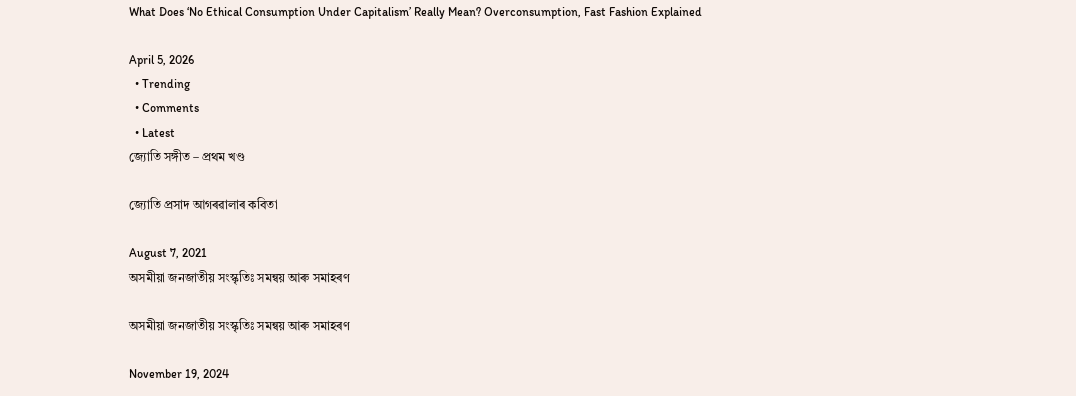What Does ‘No Ethical Consumption Under Capitalism’ Really Mean? Overconsumption, Fast Fashion Explained

April 5, 2026
  • Trending
  • Comments
  • Latest
জ্যোতি সঙ্গীত – প্ৰথম খণ্ড

জ্যোতি প্ৰসাদ আগৰৱালাৰ কবিতা

August 7, 2021
অসমীয়া জনজাতীয় সংস্কৃতিঃ সমন্বয় আৰু সমাহৰণ

অসমীয়া জনজাতীয় সংস্কৃতিঃ সমন্বয় আৰু সমাহৰণ

November 19, 2024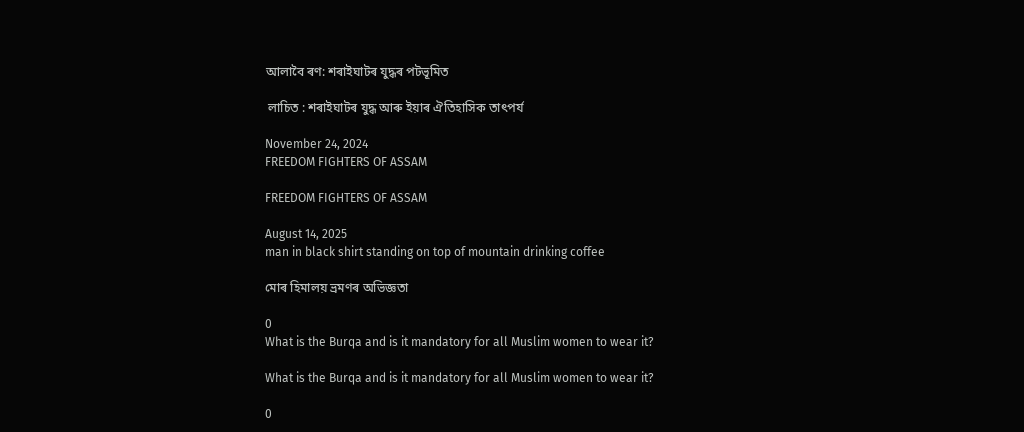আলাবৈ ৰণ: শৰাইঘাটৰ যুদ্ধৰ পটভূমিত

 লাচিত : শৰাইঘাটৰ যুদ্ধ আৰু ইয়াৰ ঐতিহাসিক তাৎপৰ্য

November 24, 2024
FREEDOM FIGHTERS OF ASSAM

FREEDOM FIGHTERS OF ASSAM

August 14, 2025
man in black shirt standing on top of mountain drinking coffee

মোৰ হিমালয় ভ্ৰমণৰ অভিজ্ঞতা

0
What is the Burqa and is it mandatory for all Muslim women to wear it?

What is the Burqa and is it mandatory for all Muslim women to wear it?

0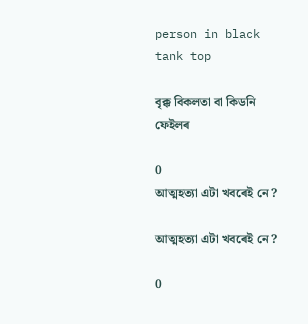person in black tank top

বৃক্ক বিকলতা বা কিডনি ফেইলৰ

0
আত্মহত্যা এটা খবৰেই নে ?

আত্মহত্যা এটা খবৰেই নে ?

0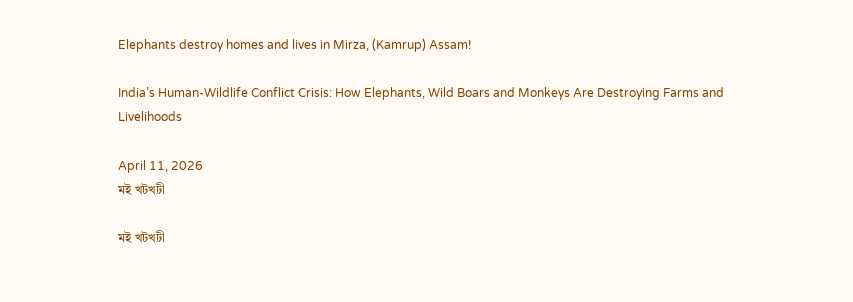Elephants destroy homes and lives in Mirza, (Kamrup) Assam!

India’s Human-Wildlife Conflict Crisis: How Elephants, Wild Boars and Monkeys Are Destroying Farms and Livelihoods

April 11, 2026
মই খটখটী

মই খটখটী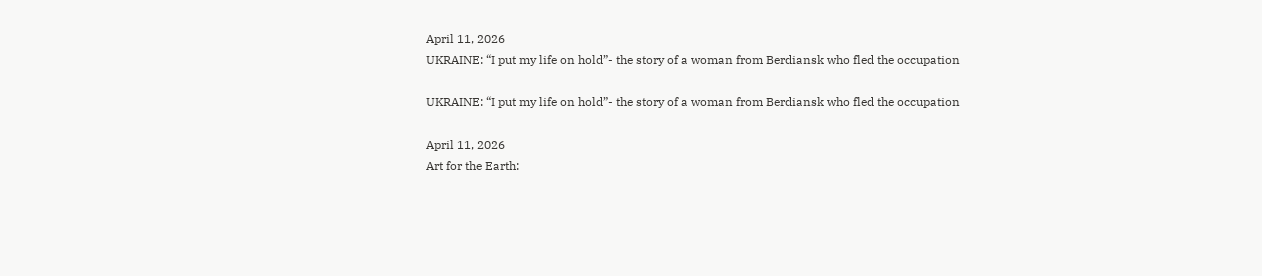April 11, 2026
UKRAINE: “I put my life on hold”- the story of a woman from Berdiansk who fled the occupation

UKRAINE: “I put my life on hold”- the story of a woman from Berdiansk who fled the occupation

April 11, 2026
Art for the Earth: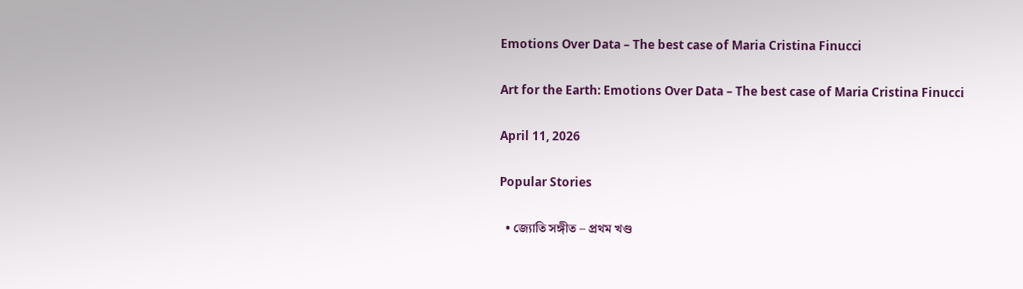Emotions Over Data – The best case of Maria Cristina Finucci

Art for the Earth: Emotions Over Data – The best case of Maria Cristina Finucci

April 11, 2026

Popular Stories

  • জ্যোতি সঙ্গীত – প্ৰথম খণ্ড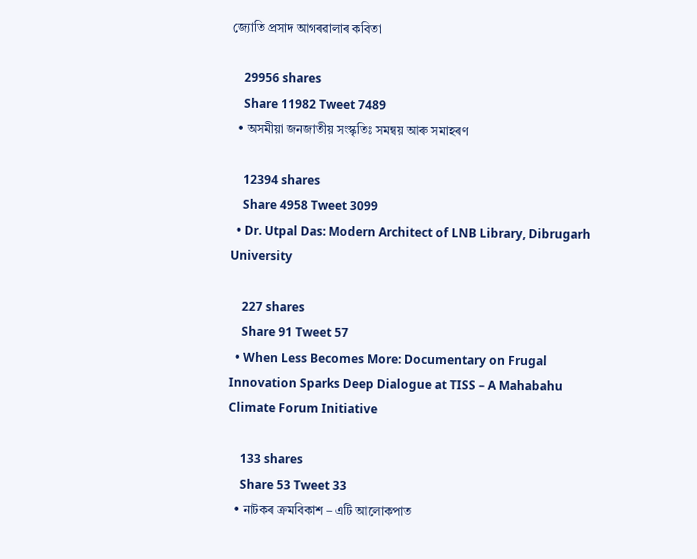জ্যোতি প্ৰসাদ আগৰৱালাৰ কবিতা

    29956 shares
    Share 11982 Tweet 7489
  • অসমীয়া জনজাতীয় সংস্কৃতিঃ সমন্বয় আৰু সমাহৰণ

    12394 shares
    Share 4958 Tweet 3099
  • Dr. Utpal Das: Modern Architect of LNB Library, Dibrugarh University

    227 shares
    Share 91 Tweet 57
  • When Less Becomes More: Documentary on Frugal Innovation Sparks Deep Dialogue at TISS – A Mahabahu Climate Forum Initiative

    133 shares
    Share 53 Tweet 33
  • নাটকৰ ক্ৰমবিকাশ – এটি আলোকপাত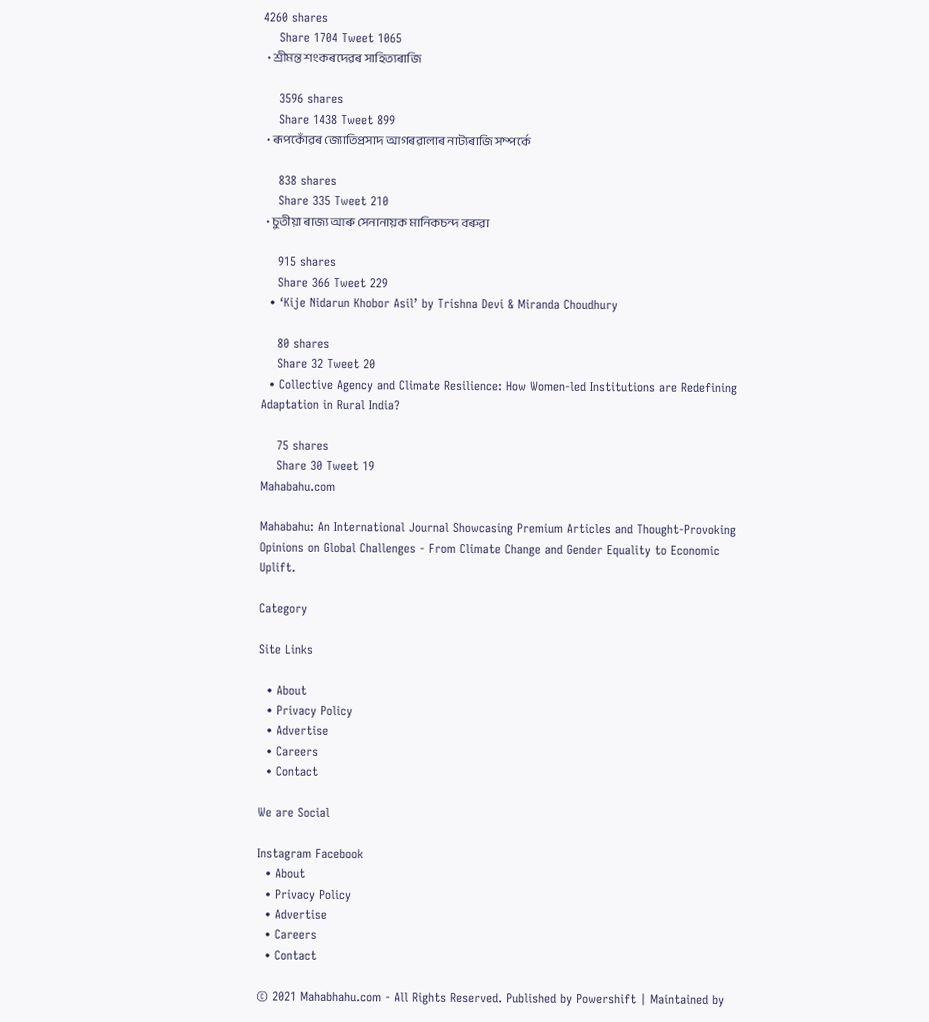4260 shares
    Share 1704 Tweet 1065
  • শ্ৰীমন্ত শংকৰদেৱৰ সাহিত্যৰাজি

    3596 shares
    Share 1438 Tweet 899
  • ৰূপকোঁৱৰ জ্যোতিপ্ৰসাদ আগৰৱালাৰ নাট্যৰাজি সম্পৰ্কে

    838 shares
    Share 335 Tweet 210
  • চুতীয়া ৰাজ্য আৰু সেনানায়ক মানিকচন্দ বৰুৱা

    915 shares
    Share 366 Tweet 229
  • ‘Kije Nidarun Khobor Asil’ by Trishna Devi & Miranda Choudhury

    80 shares
    Share 32 Tweet 20
  • Collective Agency and Climate Resilience: How Women-led Institutions are Redefining Adaptation in Rural India?

    75 shares
    Share 30 Tweet 19
Mahabahu.com

Mahabahu: An International Journal Showcasing Premium Articles and Thought-Provoking Opinions on Global Challenges - From Climate Change and Gender Equality to Economic Uplift.

Category

Site Links

  • About
  • Privacy Policy
  • Advertise
  • Careers
  • Contact

We are Social

Instagram Facebook
  • About
  • Privacy Policy
  • Advertise
  • Careers
  • Contact

© 2021 Mahabhahu.com - All Rights Reserved. Published by Powershift | Maintained by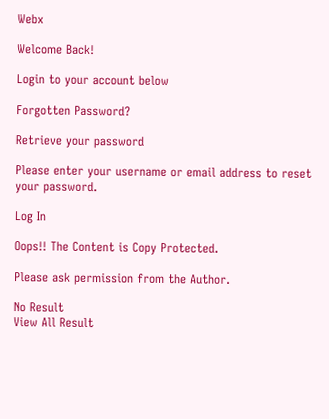Webx

Welcome Back!

Login to your account below

Forgotten Password?

Retrieve your password

Please enter your username or email address to reset your password.

Log In

Oops!! The Content is Copy Protected.

Please ask permission from the Author.

No Result
View All Result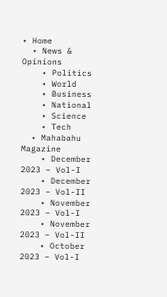• Home
  • News & Opinions
    • Politics
    • World
    • Business
    • National
    • Science
    • Tech
  • Mahabahu Magazine
    • December 2023 – Vol-I
    • December 2023 – Vol-II
    • November 2023 – Vol-I
    • November 2023 – Vol-II
    • October 2023 – Vol-I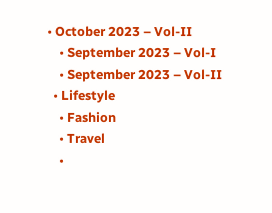• October 2023 – Vol-II
    • September 2023 – Vol-I
    • September 2023 – Vol-II
  • Lifestyle
    • Fashion
    • Travel
    •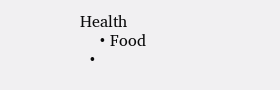Health
    • Food
  •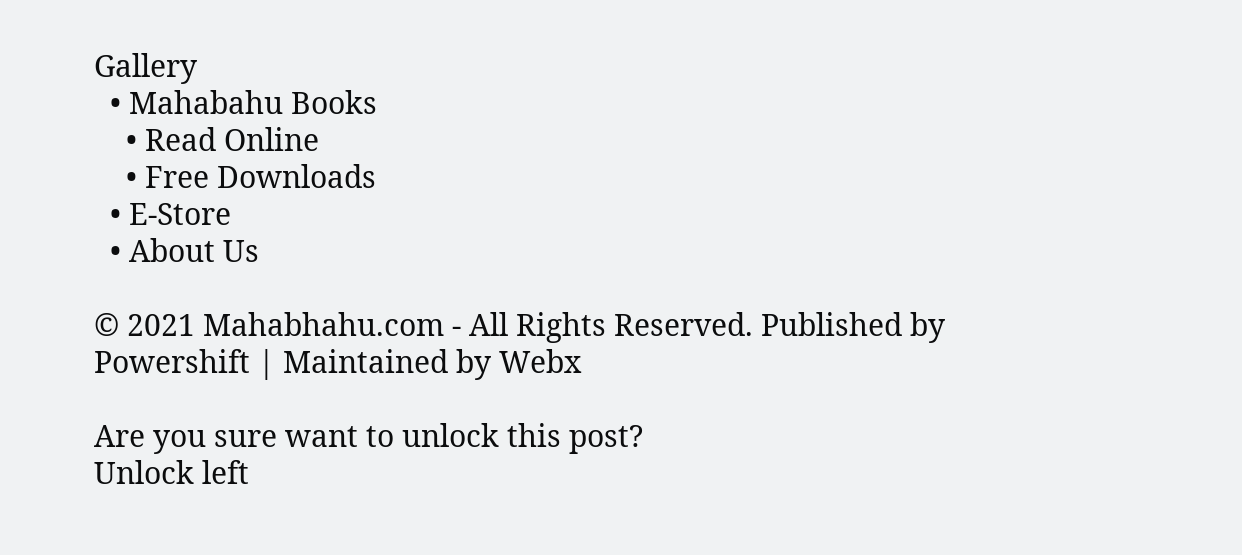Gallery
  • Mahabahu Books
    • Read Online
    • Free Downloads
  • E-Store
  • About Us

© 2021 Mahabhahu.com - All Rights Reserved. Published by Powershift | Maintained by Webx

Are you sure want to unlock this post?
Unlock left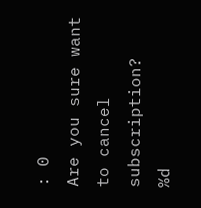: 0
Are you sure want to cancel subscription?
%d